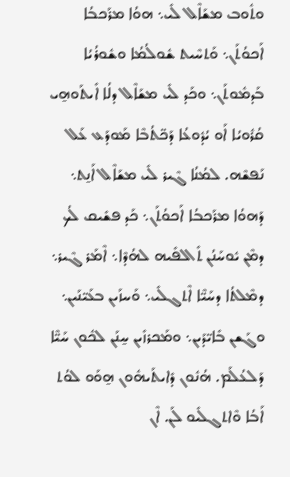ܘܬܽܘܒ ܡܫܰܐܶܠ ܠܺܝ܆ ܗܘܳܐ ܡܪܰܟܒܳܐ ܐܰܟܘܳܬܰܢ܆ ܘܰܬܚܶܝܬ ܫܽܘܠܳܡܳܐ ܘܫܽܘܪܳܝܳܐ ܒܰܕܡܽܘܬܰܢ܆ ܘܟܰܕ ܠܺܝ ܡܫܰܐܶܠ ܕܠܳܐ ܐܺܝܬܰܘܗ̱ܝ ܩܳܪܽܘܝܳܐ ܐܰܘ ܝܳܕܽܘܥܳܐ ܕܰܟ̈ܬܳܒܶܐ ܡܰܘܕܰܥ ܥܰܠ ܢܰܦܫܶܗ. ܠܡܳܢܳܐ ܓܶܝܪ ܠܺܝ ܡܫܰܐܶܠ ܐܰܢ̱ܬ܆ ܕܰܗܘܳܐ ܡܪܰܟܒܳܐ ܐܰܟܘܳܬܰܢ܆ ܟܰܕ ܦܫܺܝܩ ܠܳܟ ܕܡܶܢ ܝܽܘܚܰܢܳܢ ܬܺܐܠܦܺܝܗ ܠܗܳܕܶܐ܆ ܐܶܡܰܪ ܓܶܝܪ܆ ܕܡܶܠܬܳܐ ܕܚܰܝ̈ܶܐ ܐܶܬܓܠܺܝ܆ ܘܰܚܙܰܝܢ ܒܥܰܝ̈ܢܰܝܢ܆ ܘܓܰܫܢ ܒܺܐܝ̈ܕܰܝܢ܆ ܘܡܰܟܪܙܺܝܢ ܚ̱ܢܰܢ ܠܟܽܘܢ ܚܰܝ̈ܶܐ ܕܰܠܥܳܠܰܡ. ܗܳܢܽܘܢ ܕܺܐܝܬܰܝܗܽܘܢ ܗ̱ܘܰܘ ܠܘܳܬ ܐܰܒܳܐ ܘܶܐܬܓܠܺܝܘ ܠܰܢ. ܐܶܢ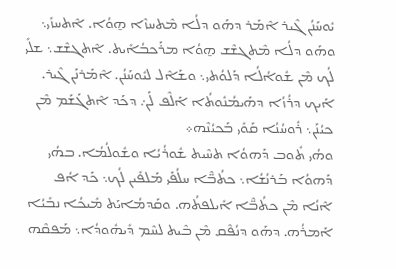ܝܽܘܚܰܢܳܢ ܓܶܝܪ ܐܶܡܰܪ ܕܗܰܘ ܕܠܳܐ ܡܶܬܚܙܶܐ ܗ̱ܘܳܐ. ܐܶܬܚܙܺܝ܆ ܘܗܰܘ ܕܠܳܐ ܡܶܬܓܫܶܫ ܗ̱ܘܳܐ ܡܪܰܟܒܳܐܺܝܬ. ܐܶܬܓܫܶܫ܆ ܫܠܺܝ ܠܳܟ ܡܶܢ ܫܽܘܐܳܠܳܐ ܕܰܠܘܳܬܝ܆ ܘܫܰܐܶܠ ܠܝܽܘܚܰܢܳܢ. ܐܶܡܰܪܢܰܢ ܓܶܝܪ. ܐܰܝܟ ܕܪܳܙܳܐ ܕܗܰܝܡܳܢܽܘܬܳܐ ܐܰܠܶܦ ܠܰܢ܇ ܕܟܰܕ ܐܶܬܓܰܫܰܡ ܡܶܢ ܟܝܳܢܰܢ܆ ܪܽܘܚܳܢܳܐ ܩܰܘܺܝ ܒܰܟܝܳܢܶܗ܀
ܘܗܳܝ ܬܽܘܒ ܕܰܗܘܳܐ ܬܚܶܝܬ ܫܽܘܪܳܝܳܐ ܘܫܽܘܠܳܡܳܐ. ܒܗܳܝ ܕܰܗܘܳܐ ܒܰܪܢܳܫܳܐ܆ ܟܬܳܒ̈ܶܐ ܚܠܳܦܰܝ ܡܰܠܦܺܝܢ ܠܳܟ܆ ܟܰܕ ܐܳܦ ܐܶܢܳܐ ܡܶܢ ܟܬܳܒ̈ܶܐ ܐܺܝܠܦܬܳܗ. ܘܩܰܕܡܳܐܝܰܬ ܡܺܝܟܳܐ ܢܒܺܝܳܐ ܐܰܡܪܳܗ. ܕܗܰܘ ܕܢܳܦܶܩ ܡܶܢ ܒܶܝܬ ܠܚܶܡ ܕܺܝܗܽܘܕܳܐ܆ ܡܰܦܩܶܗ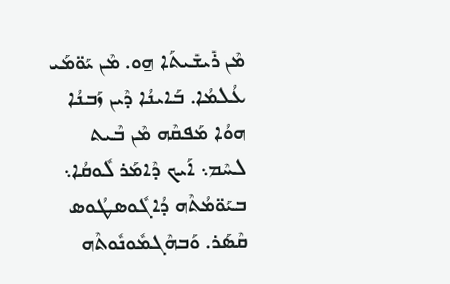ܡܶܢ ܪܺܝܫܺܝܬܰܐ ܗ̱ܘ. ܡܶܢ ܝܰܘ̈ܡܰܝ ܥܳܠܡܳܐ. ܒܰܐܝܢܳܐ ܕܶܝܢ ܙܰܒܢܳܐ ܗܘܳܐ ܡܰܦܩܶܗ ܡܶܢ ܒܶܝܬ ܠܚܶܡ܆ ܐܰܝܟ ܕܶܐܡܰܪ ܠܽܘܩܳܐ܆ ܒܝܰܘ̈ܡܳܬܶܗ ܕܳܐܓܽܘܣܛܳܘܣ ܩܶܣܰܪ. ܘܰܒܗܶܓܡܽܘܢܽܘܬܶܗ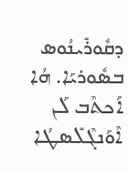ܕܩܽܘܪܺܝܢܳܘܣ ܒܣܽܘܪܝܰܐ. ܗܳܐ ܐܰܟܬܶܒ ܠܰܢ ܐܶܘܰܢܓܶܠܺܣܛܳܐ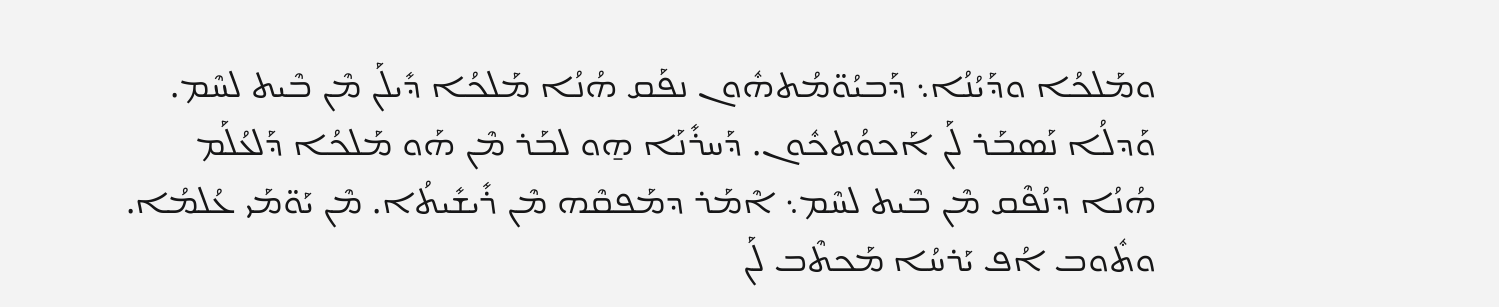ܘܡܰܠܟܳܐ ܘܕܰܝܳܢܳܐ܆ ܕܰܒܝܳܘ̈ܡܳܬܗܽܘܢ ܢܦܰܩ ܗܳܢܳܐ ܡܰܠܟܳܐ ܕܺܝܠܰܢ ܡܶܢ ܒܶܝܬ ܠܚܶܡ. ܘܰܕܠܳܐ ܢܰܣܒܰܪ ܠܰܢ ܐܰܟܘܳܬܟܽܘܢ. ܕܰܚܪܺܢܰܐ ܗ̱ܘ ܠܒܰܪ ܡܶܢ ܗܰܘ ܡܰܠܟܳܐ ܕܰܠܥܳܠܰܡ ܗܳܢܳܐ ܕܢܳܦܶܩ ܡܶܢ ܒܶܝܬ ܠܚܶܡ܆ ܐܶܡܰܪ ܕܡܰܦܩܶܗ ܡܶܢ ܪܺܝܫܺܝܬܳܐ. ܡܶܢ ܝܰܘ̈ܡܰܝ ܥܳܠܡܳܐ. ܘܬܽܘܒ ܐܳܦ ܝܰܪܚܳܐ ܡܰܟܬܶܒ ܠܰܢ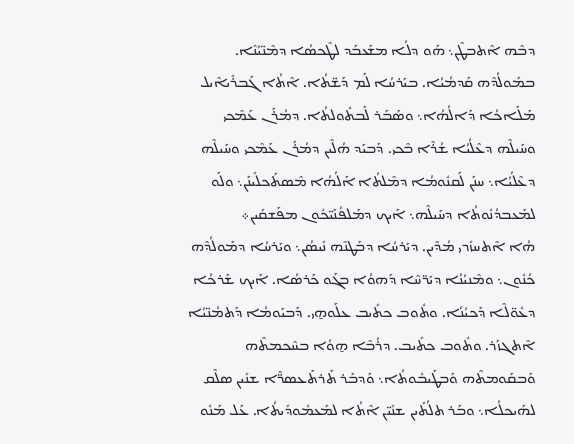ܕܒܶܗ ܐܶܬܒܛܶܢ܆ ܗܰܘ ܕܠܳܐ ܡܫܰܥܒܰܕ ܠܛܶܟܣܳܐ ܕܡܶܢ̈ܝܳܢܶܐ. ܒܡܰܘܠܳܕܶܗ ܩܰܕܡܳܝܳܐ. ܒܝܰܪܚܳܐ ܠܰܡ ܕܰܫ̈ܬܳܐ. ܐܶܬܳܐ ܓܰܒܪܺܝܐܶܝܠ ܡܰܠܰܐܟܳܐ ܕܰܐܠܳܗܳܐ܆ ܘܣܰܒܰܪ ܠܰܒܬܽܘܠܬܳܐ. ܕܡܳܪܰܢ ܥܰܡܶܟܝ ܘܚܰܝܠܶܗ ܕܥܶܠܳܝܳܐ ܫܳܪܶܐ ܒܶܟܝ. ܕܰܒܝܰܕ ܗܳܠܶܝܢ ܕܡܳܪܰܢ ܥܰܡܶܟܝ ܘܚܰܝܠܶܗ ܕܥܶܠܳܝܳܐ܆ ܚܢܰܢ ܠܰܩܢܽܘܡܳܐ ܕܡܶܠܬܳܐ ܐܰܠܳܗܳܐ ܡܶܣܬܰܟܠܺܝܢܰܢ܆ ܘܠܰܘ ܠܡܰܥܒܕܳܢܽܘܬܳܐ ܕܚܰܝܠܶܗ܆ ܐܰܝܟ ܕܡܰܠܦܳܢܰܝ̈ܟܽܘܢ ܡܦܰܫܩܺܝܢ܀
ܗܳܐ ܐܶܬܚܙܺܖܝ ܡܳܕܶܝܢ. ܕܝܰܪܚܳܐ ܕܒܰܛܢܶܗ ܢܺܝܣܳܢ܆ ܘܝܰܪܚܳܐ ܕܡܰܘܠܳܕܶܗ ܟܳܢܽܘܢ܆ ܘܡܶܢܝܳܢܳܐ ܕܝܰܪ̈ܚܶܐ ܕܰܗܘܳܐ ܒܓܰܘ ܟܰܪܣܳܐ. ܐܰܝܟ ܫܰܪܟܳܐ ܕܥܽܘ̈ܠܶܐ ܕܰܟܝܳܢܳܐ. ܘܬܽܘܒ ܟܬܺܝܒ ܥܠܰܘܗ̱ܝ. ܕܰܒܝܰܘܡܳܐ ܕܰܬܡܳܢ̈ܝܳܐ ܐܶܬܓܙܰܪ. ܘܬܽܘܒ ܟܬܺܝܒ. ܕܪܳܒܶܐ ܗ̱ܘܳܐ ܒܚܶܟܡܬܶܗ ܘܰܒܩܰܘܡܬܶܗ ܘܰܒܛܰܝܒܽܘܬܳܐ܆ ܘܰܕܒܰܪ ܬܰܪܬܰܥܣܪ̈ܶܐ ܫܢܺܝܢ ܣܠܶܩ ܠܗܰܝܟܠܳܐ܆ ܘܒܰܪ ܬܠܳܬܺܝܢ ܫܢܺܝ̈ܢ ܐܶܬܳܐ ܠܡܰܥܡܽܘܕܺܝܬܳܐ. ܥܰܠ ܡܰܢܽܘ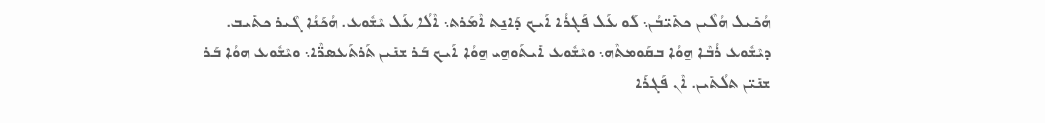ܗܳܟܺܝܠ ܗܳܠܶܝܢ ܟܬܺܝ̈ܒܳܢ܆ ܠܰܘ ܥܰܠ ܦܰܓܪܳܐ ܐܰܝܟ ܕܰܐܢ̱ܬ ܐܶܡܰܪܬ܆ ܐܶܠܳܐ ܥܰܠ ܝܶܫܽܘܥ. ܗܳܟܰܢܳܐ ܓܶܝܪ ܟܬܺܝܒ. ܕܝܶܫܽܘܥ ܪܳܒܶܐ ܗ̱ܘܳܐ ܒܩܰܘܡܬܶܗ܆ ܘܝܶܫܽܘܥ ܐܺܝܬܰܘܗ̱ܝ ܗ̱ܘܳܐ ܐܰܝܟ ܒܰܪ ܫܢܺܝܢ ܬܰܪܬܰܥܣܪ̈ܶܐ܆ ܘܝܶܫܽܘܥ ܗܘܳܐ ܒܰܪ ܫܢܺܝ̈ܢ ܬܠܳܬܺܝܢ. ܐܶܢ ܦܰܓܪܰܐ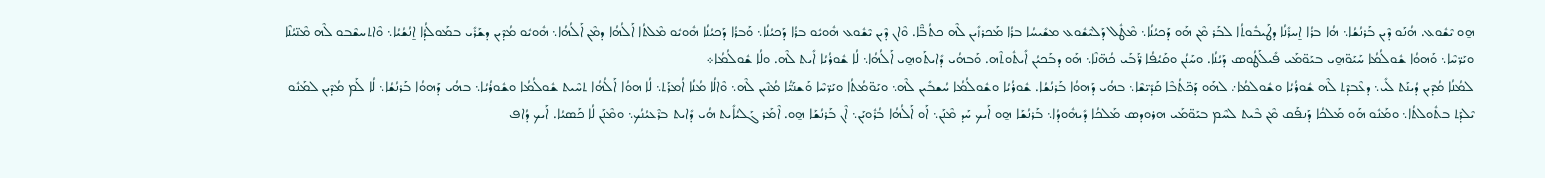ܗ̱ܘ ܝܶܫܽܘܥ. ܗܳܢܰܘ ܕܶܝܢ ܒܰܪܢܳܫܳܐ܆ ܗܳܐ ܒܪܳܐ ܐ̱ܚܪܺܢܳܐ ܕܛܰܝܒܽܘܬܳܐ ܠܒܰܪ ܡܶܢ ܗܰܘ ܕܰܟܝܳܢܳܐ܆ ܡܶܛܽܠ ܕܰܠܝܶܫܽܘܥ ܡܫܺܝܚܳܐ ܒܪܳܐ ܡܰܟܪܙܺܝܢ ܠܶܗ ܟܬܳܒ̈ܶܐ. ܘܶܐܢ ܕܶܝܢ ܝܶܫܽܘܥ ܗܽܘܝܽܘ ܒܪܳܐ ܕܰܟܝܳܢܳܐ܆ ܘܰܒܪܳܐ ܕܰܟܝܳܢܳܐ ܗܽܘܝܽܘ ܡܶܠܬܳܐ ܐܰܠܳܗܳܐ ܕܡܶܢ ܐܰܠܳܗܳܐ܆ ܗܽܘܝܽܘ ܡܳܕܶܝܢ ܕܫܰܪܺܝ ܒܡܰܘܠܳܕܳܐ ܐ̱ܢܳܫܳܝܳܐ܆ ܘܶܐܬܚܫܶܒܘ ܠܶܗ ܡܶܢ̈ܝܳܢܶܐ ܘܝܰܪ̈ܚܶܐ܆ ܘܰܗܘܳܐ ܫܽܘܠܳܡܳܐ ܚܰܝܰܘ̈ܗ̱ܝ ܒܝܰܘ̈ܡܰܝ ܦܺܝܠܰܛܳܘܣ ܕܰܝܳܢܳܐ. ܘܚܰܢܳܢ ܘܩܰܝܳܦܳܐ ܪ̈ܰܒܰܝ ܟܳܗ̈ܢܶܐ܆ ܗܰܘ ܕܒܰܟܝܳܢ ܐܺܝܬܽܘܬܶܗ. ܘܰܒܗܳܝ ܕܺܐܝܬܰܘܗ̱ܝ ܐܰܠܳܗܳܐ܆ ܠܳܐ ܫܽܘܪܳܝܳܐ ܐܺܝܬ ܠܶܗ. ܘܠܳܐ ܫܽܘܠܳܡܳܐ܀
ܠܡܳܢܳܐ ܡܳܕܶܝܢ ܕܳܝܢܰܬ ܠܺܝ܆ ܕܥܶܒܕܶܬ ܠܶܗ ܫܽܘܪܳܝܳܐ ܘܫܽܘܠܡܳܐ܇ ܠܗܰܘ ܕܰܟ̈ܬܳܒܶܐ ܩܰܕܺܝ̈ܫܶܐ܆ ܒܗܳܝ ܕܰܗܘܳܐ ܒܰܪܢܳܫܳܐ. ܫܽܘܪܳܝܳܐ ܘܫܽܘܠܳܡܳܐ ܚܳܫܒܺܝܢ ܠܶܗ܆ ܘܝܰܘ̈ܡܳܬܳܐ ܘܝܰܪ̈ܚܶܐ ܘܰܫܢܰܝ̈ܳܐ ܡܳܢܶܝܢ ܠܶܗ܆ ܘܶܐܠܳܐ ܡܳܢܳܐ ܐܳܡܪܰܬ܆ ܠܳܐ ܗܘܳܐ ܐܰܠܳܗܳܐ ܬܚܶܝܬ ܫܽܘܠܳܡܳܐ ܘܫܽܘܪܳܝܳܐ܆ ܒܗܳܝ ܕܰܗܘܳܐ ܒܰܪܢܳܫܳܐ܆ ܠܳܐ ܠܰܡ ܡܳܕܶܝܢ ܠܡܰܢܽܘ ܝܶܠܕܰܬ ܒܬܽܘܠܬܳܐ܆ ܘܡܰܢܽܘ ܗܰܘ ܡܰܠܟܳܐ ܕܰܢܦܰܩ ܡܶܢ ܒܶܝܬ ܠܚܶܡ ܒܝܰܘ̈ܡܰܝ ܗܪܘܕܣ ܡܰܠܟܳܐ ܕܺܝܗܽܘܕܳܐ܆ ܒܰܪܢܳܫܰܐ ܗ̱ܘ ܐܰܝܟ ܚܰܕ ܡܶܢܰܢ܆ ܐܰܘ ܐܰܠܳܗܳܐ ܒܳܪܽܘܝܰܢ܆ ܐܶܢ ܒܰܪܢܳܫܰܐ ܗ̱ܘ. ܐܶܡܰܪ ܓܰܠܝܳܐܺܝܬ ܗܳܝ ܕܺܐܝܬ ܒܪܶܥܝܳܢܳܟ܆ ܘܡܶܢܰܢ ܠܳܐ ܟܰܣܝܳܐ. ܐܰܝܟ ܕܳܐܦ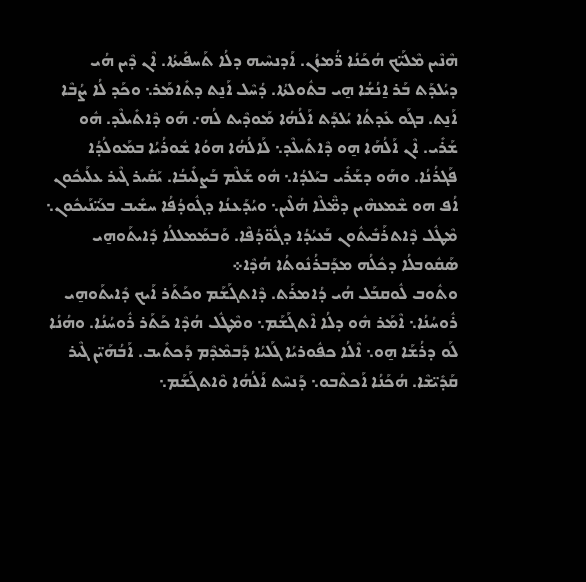ܗܶܢܶܝܢ ܡܶܠܰܝ̈ܟ ܗܳܟܰܢܳܐ ܪ̈ܳܡܙܳܢ. ܐܰܕܢܚܶܝܗ ܕܠܳܐ ܬܰܚܦܺܝܬܳܐ. ܐܶܢ ܕܶܝܢ ܗܳܝ ܕܝܳܠܕܰܬ ܒܰܪ ܐ̱ܢܳܫܳܐ ܗ̱ܝ ܒܬܽܘܠܬܳܐ. ܕܳܚܶܠ ܐܰܢ̱ܬ ܕܬܺܐܡܰܪ܆ ܘܟܰܕ ܠܳܐ ܨܳܒܶܐ ܐܰܢ̱ܬ. ܒܓܰܘ ܥܺܕܬܳܐ ܝܳܠܕܰܬ ܐܰܠܳܗܳܐ ܡܰܘܕܶܝܬ ܠܳܗ܇ ܗܰܘ ܕܶܐܬܺܝܠܶܕ. ܗܽܘ ܫܰܪܺܝ. ܐܶܢ ܐܰܠܳܗܰܐ ܗ̱ܘ ܕܶܐܬܺܝܠܶܕ܆ ܠܰܐܠܳܗܳܐ ܗܘܳܐ ܫܽܘܪܳܝܳܐ ܒܡܰܘܠܳܕܳܐ ܦܰܓܪܳܢܳܐ. ܘܗܰܘ ܕܫܰܪܺܝ ܒܝܰܠܕܳܐ܆ ܗܽܘ ܫܰܠܶܡ ܒܰܨܠܺܝܒܳܐ. ܝܰܩܺܝܪ ܓܶܝܪ ܥܠܰܝܟܽܘܢ ܐܳܦ ܗܘ ܫܶܡܥܗܶܝܢ ܕܡ̈ܶܠܶܐ ܗܳܠܶܝܢ܆ ܘܝܳܕܰܥܢܳܐ ܕܓܽܘܕܳܦܳܐ ܚܫܺܝܒ ܒܥܰܝ̈ܢܰܝܟܽܘܢ܆ ܡܶܛܽܠ ܕܶܐܬܪܰܒܺܝܬܽܘܢ ܒܰܥܝܳܕܳܐ ܕܓܽܘ̈ܕܳܦܶܐ. ܘܰܒܡܰܡܠܠܳܐ ܕܺܐܝܬܰܘܗ̱ܝ ܣܰܩܽܘܒܠܳܐ ܕܟܽܠܳܗ ܡܕܰܒܪܳܢܽܘܬܳܐ ܗܳܕܶܐ܀
ܘܬܽܘܒ ܠܽܘܩܒܰܠ ܗܳܝ ܕܳܐܡܪܰܬ. ܕܶܐܬܓܰܫܰܡ ܘܟܰܬܰܪ ܐܰܝܟ ܕܺܐܝܬܰܘܗ̱ܝ ܪܽܘܚܳܢܳܐ܆ ܐܶܡܰܪ ܗܽܘ ܕܠܳܐ ܐܶܬܓܰܫܰܡ܆ ܘܡܶܛܽܠ ܗܳܕܶܐ ܟܰܬܰܪ ܪܽܘܚܳܢܳܐ. ܘܗܳܢܳܐ ܠܰܘ ܕܪܳܫܰܐ ܗ̱ܘ܆ ܐܶܠܳܐ ܟܦܽܘܪܝܳܐ ܓܰܠܝܳܐ ܕܰܒܡܶܕܶܡ ܕܰܟܬܺܝܒ. ܐܰܒܳܗܰܝ̈ܢ ܓܶܝܪ ܩܰܕܺܝ̈ܫܶܐ. ܗܳܟܰܢܳܐ ܐܰܟܬܶܒܘ܆ ܕܰܢܚܶܬ ܐܰܠܳܗܳܐ ܘܶܐܬܓܰܫܰܡ܆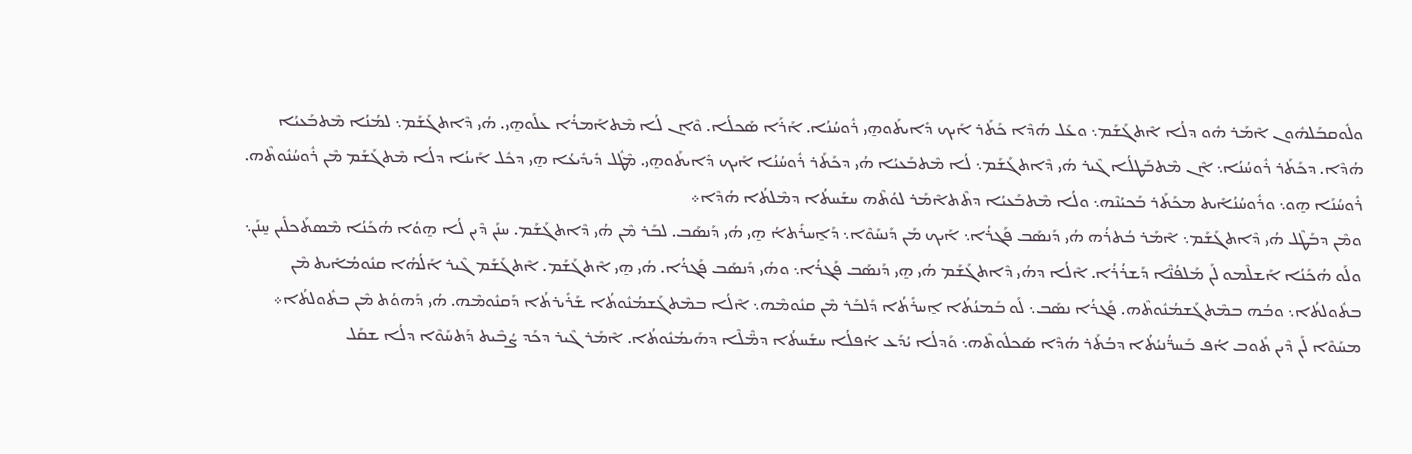ܘܠܽܘܩܒܰܠܗܽܘܢ ܐܶܡܰܪ ܗܽܘ ܕܠܳܐ ܐܶܬܓܰܫܰܡ܆ ܘܥܰܠ ܗܳܕܶܐ ܟܰܬܰܪ ܐܰܝܟ ܕܺܐܝܬܰܘܗ̱ܝ ܪܽܘܚܳܢܳܐ. ܐܰܪܰܐ ܣܰܟܠܳܐ. ܘܶܐܢ ܠܳܐ ܡܶܬܐܰܡܪܳܐ ܥܠܰܘܗ̱ܝ. ܗܳܝ ܕܶܐܬܓܰܫܰܡ܆ ܠܡܳܢܳܐ ܡܶܬܒܰܥܝܳܐ ܗܳܕܶܐ. ܕܟܰܬܰܪ ܪܽܘܚܳܢܳܐ܆ ܐܶܢ ܡܶܬܒܰܛܠܳܐ ܓܶܝܪ ܗܳܝ ܕܶܐܬܓܰܫܰܡ܆ ܠܳܐ ܡܶܬܒܰܥܝܳܐ ܗܳܝ ܕܟܰܬܰܪ ܪܽܘܚܳܢܳܐ ܐܰܝܟ ܕܺܐܝܬܰܘܗ̱ܝ. ܡܶܛܽܠ ܕܺܝܕܺܝܥܳܐ ܗ̱ܝ ܕܟܽܠ ܐܰܝܢܳܐ ܕܠܳܐ ܡܶܬܓܰܫܰܡ ܡܶܢ ܪܽܘܚܳܢܽܘܬܶܗ. ܪܽܘܚܳܢܰܐ ܗ̱ܘ܆ ܘܪܽܘܚܳܢܳܐܺܝܬ ܡܟܰܬܰܪ ܒܰܟܝܳܢܶܗ܆ ܘܠܳܐ ܡܶܬܒܰܥܝܳܐ ܕܬܶܬܐܶܡܰܪ ܠܘܳܬܶܗ ܚܫܰܚܬܳܐ ܕܡܶܠܬܳܐ ܗܳܕܶܐ܀
ܘܡܶܢ ܕܒܰܛܶܠ ܗܳܝ ܕܶܐܬܓܰܫܰܡ܆ ܐܶܡܰܪ ܒܳܬܪܳܗ ܗܳܝ ܕܰܢܣܰܒ ܦܰܓܪܳܐ܆ ܐܰܝܟ ܡܰܢ ܕܰܢܚܰܘܶܐ܆ ܕܰܐ̱ܚܪܺܬܐܳ ܗ̱ܝ ܗܳܝ ܕܰܢܣܰܒ. ܠܒܰܪ ܡܶܢ ܗܳܝ ܕܶܐܬܓܰܫܰܡ. ܚܢܰܢ ܕܶܝܢ ܠܳܐ ܗ̱ܘܳܐ ܗܳܟܰܢܳܐ ܡܶܣܬܰܟܠܺܝܢ ܚ̱ܢܰܢ܆ ܘܠܰܘ ܗܳܟܰܢܳܐ ܐܰܫܠܶܡܘ ܠܰܢ ܡܰܠܦܳܢ̈ܶܐ ܕܰܫܪܳܪܳܐ. ܐܶܠܳܐ ܕܗܳܝ ܕܶܐܬܓܰܫܰܡ ܗܳܝ ܗ̱ܝ ܕܰܢܣܰܒ ܦܰܓܪܳܐ܆ ܘܗܳܝ ܕܰܢܣܰܒ ܦܰܓܪܳܐ. ܗܳܝ ܗ̱ܝ ܐܶܬܓܰܫܰܡ. ܐܶܬܓܰܫܰܡ ܓܶܝܪ ܐܰܠܳܗܳܐ ܩܢܽܘܡܳܐܺܝܬ ܡܶܢ ܒܬܽܘܠܬܳܐ܆ ܘܒܳܗ ܒܡܶܬܓܰܫܡܳܢܽܘܬܶܗ. ܦܰܓܪܳܐ ܢܣܰܒ܆ ܠܰܘ ܒܰܡܢܳܬܳܐ ܐ̱ܚܪܺܬܳܐ ܕܰܠܒܰܪ ܡܶܢ ܩܢܽܘܡܶܗ܆ ܐܶܠܳܐ ܒܡܶܬܓܰܫܡܳܢܽܘܬܳܐ ܫܰܪܺܝܪܬܳܐ ܕܰܩܢܽܘܡܶܗ. ܗܳܝ ܕܰܗܘܳܬ ܡܶܢ ܒܬܽܘܠܬܳܐ܀
ܡܚܰܘܶܐ ܠܰܢ ܕܶܝܢ ܬܽܘܒ ܐܳܦ ܒܰܚܪ̈ܳܢܝܳܬܳܐ ܕܒܳܬܰܪ ܗܳܕܶܐ ܣܰܟܠܽܘܬܶܗ܆ ܘܰܕܠܳܐ ܝܳܕܰܥ ܐܳܦܠܳܐ ܚܫܰܚܬܳܐ ܕܡ̈ܶܠܶܐ ܕܗܰܝܡܳܢܽܘܬܳܐ. ܐܶܡܰܪ ܓܶܝܪ ܕܟܰܕ ܨܳܒܶܝܬ ܕܰܬܚܰܘܶܐ ܕܠܳܐ ܫܩܰܠ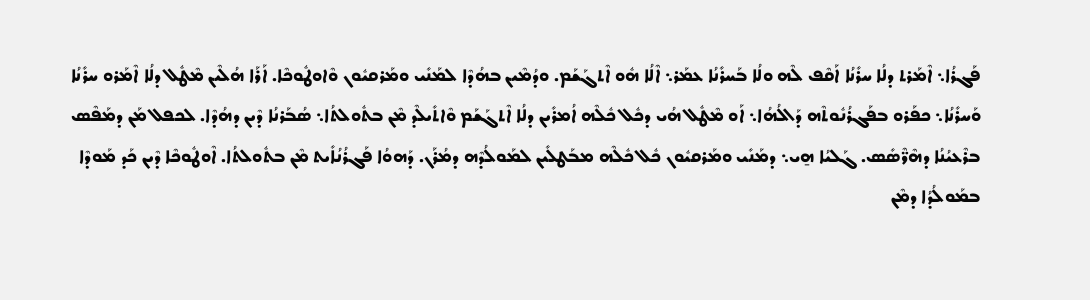ܦܰܓܪܳܐ܆ ܐܶܡܰܪܬ ܕܠܳܐ ܚܪܺܢܳܐ ܐܰܩܶܦ ܠܶܗ ܘܠܳܐ ܒܰܚܪܺܢܳܐ ܥܡܰܪ܆ ܐܶܠܳܐ ܗܽܘ ܐܶܬܓܰܫܰܡ. ܘܕܳܡܶܝܢ ܒܗܳܕܶܐ ܠܡܰܢܺܝ ܘܡܰܪܩܝܽܘܢ ܘܶܐܘܛܽܘܟܶܐ. ܐܰܪܰܐ ܗܳܠܶܝܢ ܡܶܛܽܠ ܕܠܳܐ ܐܶܡܰܪܘ ܚܪܺܢܳܐ ܘܰܚܪܺܢܳܐ܆ ܟܦܰܪܘ ܒܦܰܓܪܳܢܽܘܬܶܗ ܕܰܐܠܳܗܳܐ܆ ܐܰܘ ܡܶܛܽܠ ܗܳܝ ܕܟܽܠ ܟܽܠܶܗ ܐܳܡܪܺܝܢ ܕܠܳܐ ܐܶܬܓܰܫܰܡ ܘܶܐܬܺܝܠܶܕ ܡܶܢ ܒܬܽܘܠܬܳܐ܆ ܣܳܒܰܪܢܳܐ ܕܶܝܢ ܕܗܳܕܶܐ. ܠܟܦܠ ܡܰܢ ܕܡܰܦܶܣ ܒܪܶܥܝܳܢܳܐ ܕܗܶܪ̈ܶܣܺܣ. ܓܰܠܝܳܐ ܗ̱ܝ܆ ܕܡܰܢܺܝ ܘܡܰܪܩܝܽܘܢ ܟܽܠ ܟܽܠܶܗ ܡܒܰܛܠܺܝܢ ܠܡܰܘܠܳܕܶܗ ܕܡܳܪܰܢ. ܕܰܗܘܳܐ ܦܰܓܪܳܢܳܐܺܝܬ ܡܶܢ ܒܬܽܘܠܬܳܐ. ܐܶܘܛܽܘܟܶܐ ܕܶܝܢ ܟܰܕ ܡܰܘܕܶܐ ܒܡܰܘܠܳܕܳܐ ܕܡܶܢ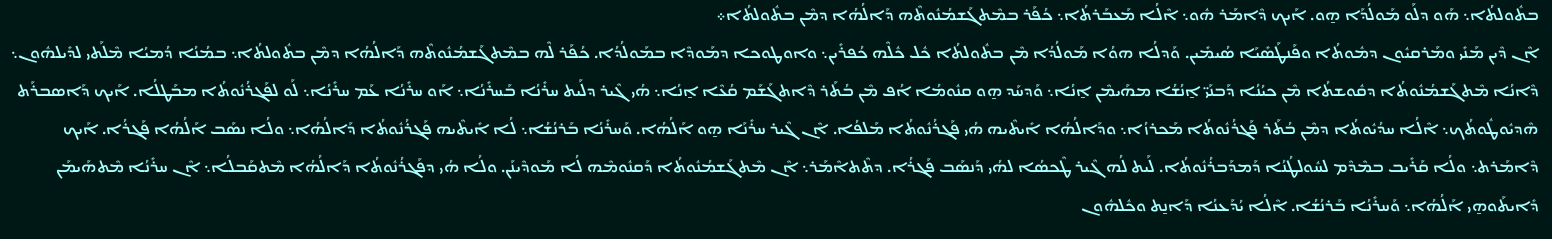ܒܬܽܘܠܬܳܐ܆ ܗܰܘ ܕܠܰܘ ܡܰܘܠܳܕܰܐ ܗ̱ܘ. ܐܰܝܟ ܕܶܐܡܰܪ ܗܽܘ܆ ܐܶܠܳܐ ܡܰܥܒܰܪܬܳܐ܆ ܟܳܦܰܪ ܒܡܶܬܓܰܫܡܳܢܽܘܬܶܗ ܕܰܐܠܳܗܳܐ ܕܡܶܢ ܒܬܽܘܠܬܳܐ܀
ܐܶܢ ܕܶܝܢ ܡܰܢܺܝ ܘܡܰܪܩܝܽܘܢ ܕܡܽܘܬܳܐ ܘܦܰܢܛܰܣܺܝܰܐ ܣܳܝܡܺܝܢ. ܘܰܕܠܳܐ ܗܘܳܐ ܡܰܘܠܳܕܳܐ ܡܶܢ ܒܬܽܘܠܬܳܐ ܟܽܠ ܟܽܠܶܗ ܟܳܦܪܺܝܢ܆ ܘܐܘܛܘܟܐ ܕܡܰܘܕܶܐ ܒܡܰܘܠܳܕܳܐ. ܟܳܦܰܪ ܠܶܗ ܒܡܶܬܓܰܫܡܳܢܽܘܬܶܗ ܕܰܐܠܳܗܳܐ ܕܡܶܢ ܒܬܽܘܠܬܳܐ܆ ܒܡܳܢܳܐ ܕܳܡܝܳܐ ܡܶܠܰܬܝ ܠܕܺܝܠܗܽܘܢ܆ ܕܶܐܢܳܐ ܡܶܬܓܰܫܡܳܢܽܘܬܳܐ ܕܩܽܘܫܬܳܐ ܡܶܢ ܟܝܳܢܳܐ ܕܰܒܢܰܝ̈ ܐ̱ܢܳܫܳܐ ܡܗܰܝܡܶܢ ܐ̱ܢܳܐ܆ ܘܰܕܚܰܕ ܗ̱ܘ ܩܢܽܘܡܳܐ ܐܳܦ ܡܶܢ ܒܳܬܰܪ ܕܶܐܬܓܰܫܰܡ ܩܳܥܶܐ ܐ̱ܢܳܐ܆ ܗܳܝ ܓܶܝܪ ܕܠܰܝܬ ܚܪܺܢܳܐ ܒܰܚܪܺܢܳܐ܆ ܐܰܘ ܚܪܺܢܳܐ ܥܰܡ ܚܪܺܢܳܐ܆ ܠܰܘ ܠܦܰܓܪܳܢܽܘܬܳܐ ܡܒܰܛܠܳܐ. ܐܰܝܟ ܕܰܐܣܒܪܰܬ ܗܶܕܝܽܘܛܽܘܬܳܟ܆ ܐܶܠܳܐ ܚܕܳܝܽܘܬܳܐ ܕܡܶܢ ܒܳܬܰܪ ܦܰܓܪܳܢܽܘܬܳܐ ܡܰܟܪܙܳܐ܆ ܘܕܰܐܠܳܗܳܐ ܐܺܝܬܶܝܗ ܗܳܝ ܦܰܓܪܳܢܽܘܬܳܐ ܡܰܠܦܳܐ. ܐܶܢ ܓܶܝܪ ܚܪܺܢܰܐ ܗ̱ܘ ܐܰܠܳܗܳܐ. ܘܰܚܪܺܢܳܐ ܒܰܪܢܳܫܳܐ܆ ܠܳܐ ܐܺܝܬܶܝܗ ܦܰܓܪܳܢܽܘܬܳܐ ܕܰܐܠܳܗܳܐ܆ ܘܠܳܐ ܢܣܰܒ ܐܰܠܳܗܳܐ ܦܰܓܪܳܐ. ܐܰܝܟ ܕܶܐܡܰܪܬ܆ ܘܠܳܐ ܩܰܪܺܝܒ ܒܡܶܕܶܡ ܠܚܽܘܠܛܳܢܳܐ ܕܰܡܕܰܒܪܳܢܽܘܬܳܐ. ܠܰܝܬ ܠܳܗ ܓܶܝܪ ܛܶܟܣܳܐ ܠܗܳܝ ܕܰܢܣܰܒ ܦܰܓܪܳܐ. ܕܬܶܬܐܶܡܰܪ܆ ܐܶܢ ܡܶܬܓܰܫܡܳܢܽܘܬܳܐ ܕܰܩܢܽܘܡܶܗ ܠܳܐ ܡܰܘܕܶܝܢܰܢ. ܘܠܳܐ ܗܳܝ ܕܦܰܓܪܳܢܽܘܬܳܐ ܕܰܐܠܳܗܳܐ ܡܶܬܩܰܒܠܳܐ܆ ܐܶܢ ܚܪܺܢܳܐ ܡܶܬܗܰܝܡܰܢ ܕܺܐܝܬܰܘܗ̱ܝ ܐܰܠܳܗܳܐ܆ ܘܰܚܪܺܢܳܐ ܒܰܪܢܳܫܳܐ. ܐܶܠܳܐ ܝܳܕܰܥܢܳܐ ܕܰܐܢ̱ܬ ܘܟܽܠܗܽܘܢ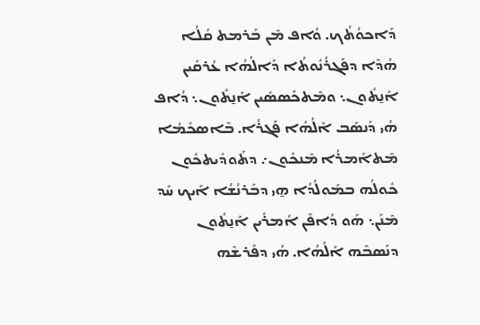ܕܰܐܟܘܳܬܳܟ. ܘܳܐܦ ܡܶܢ ܒܰܪܡܬ ܩܳܠܳܐ ܗܳܕܶܐ ܕܦܰܓܪܳܢܽܘܬܳܐ ܕܰܐܠܳܗܳܐ ܥܳܪܩܺܝܢ ܐܰܢ̱ܬܽܘܢ܆ ܘܡܶܬܟܰܣܣܺܝܢ ܐܰܢ̱ܬܽܘܢ܆ ܕܳܐܦ ܗܳܝ ܕܰܢܣܰܒ ܐܰܠܳܗܳܐ ܦܰܓܪܳܐ. ܒܶܐܣܟܺܡܳܐ ܡܶܬܐܰܡܪܳܐ ܡܶܢܟܽܘܢ܇ ܕܬܰܘܕܺܝܬܟܽܘܢ ܟܽܘܠܳܗ ܒܡܰܘܠܳܕܳܐ ܗ̱ܝ ܕܒܰܪܢܳܫܳܐ ܐܰܝܟ ܚܰܕ ܡܶܢܰܢ܆ ܗܰܘ ܕܳܐܦܶܢ ܐܳܡܪܺܝܢ ܐܰܢ̱ܬܽܘܢ ܕܢܰܣܒܶܗ ܐܰܠܳܗܳܐ. ܗܳܝ ܕܦܰܪܫܶܗ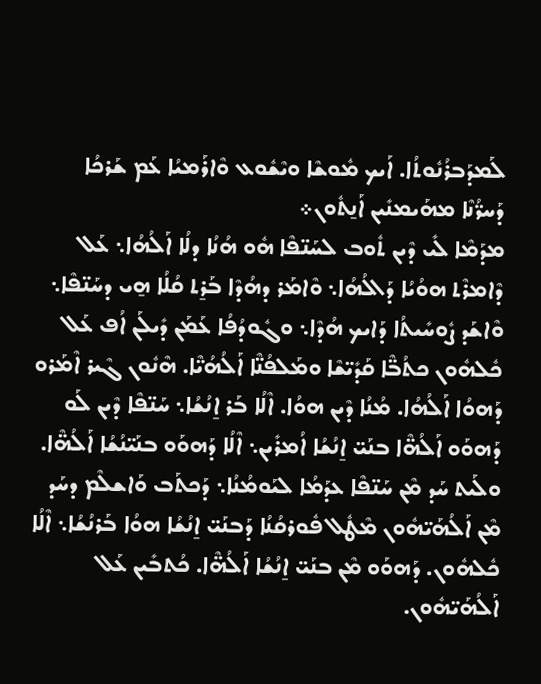ܠܰܡܕܰܒܪܳܢܽܘܬܳܐ. ܐܰܝܟ ܡܽܘܫܶܐ ܘܝܶܫܽܘܥ ܘܶܐܪܰܡܝܳܐ ܥܰܡ ܫܰܪܟܳܐ ܕܰܚܪ̈ܳܢܶܐ ܡܗܰܝܡܢܺܝܢ ܐܰܢ̱ܬܽܘܢ܀
ܡܕܰܡܶܐ ܠܺܝ ܕܶܝܢ ܬܽܘܒ ܠܚܰܢ̈ܦܶܐ ܗܽܘ ܗܳܢܳܐ ܕܠܳܐ ܐܰܠܳܗܳܐ܆ ܥܰܠ ܕܶܐܡܪܶܬ ܗܘܳܝܳܐ ܕܰܐܠܳܗܳܐ܆ ܘܶܐܡܰܪ ܕܗܳܕܶܐ ܒܰܪ̱ܬ ܩܳܠܳܐ ܗ̱ܝ ܕܚܰܢ̈ܦܶܐ܆ ܘܶܐܫܰܕ ܨܽܘܚܺܝܬܳܐ ܕܰܐܝܟ ܗܳܕܶܐ܆ ܘܓܽܘܕܳܦܳܐ ܥܰܡܰܢ ܕܺܝܠܰܢ ܐܳܦ ܥܰܠ ܟܽܠܗܽܘܢ ܟܬܳܒ̈ܶܐ ܩܰܕܺܝ̈ܫܶܐ ܘܡܰܠܦܳܢ̈ܶܐ ܐܰܠܳܗܳܝ̈ܶܐ. ܗܶܢܽܘܢ ܓܶܝܪ ܐܶܡܰܪܘ ܕܰܗܘܳܐ ܐܰܠܳܗܳܐ. ܡܳܢܳܐ ܕܶܝܢ ܗܘܳܐ. ܐܶܠܳܐ ܒܰܪ ܐ̱ܢܳܫܳܐ܆ ܚܰܢ̈ܦܶܐ ܕܶܝܢ ܠܰܘ ܕܰܗܘܰܘ ܐܰܠܳܗ̈ܶܐ ܒܢܰܝ̈ ܐ̱ܢܳܫܳܐ ܐܳܡܪܺܝܢ܆ ܐܶܠܳܐ ܕܰܗܘܰܘ ܒܢܰܝ̈ܢܳܫܳܐ ܐܰܠܳܗ̈ܶܐ. ܘܠܰܝܬ ܚܰܕ ܡܶܢ ܚܰܢ̈ܦܶܐ ܥܕܰܡܳܐ ܠܝܰܘܡܳܢܳܐ܆ ܕܰܟܬܰܒ ܘܰܐܫܠܶܡ ܕܚܰܕ ܡܶܢ ܐܰܠܳܗܰܝ̈ܗܽܘܢ ܡܶܛܽܠ ܦܽܘܪܩܳܢܳܐ ܕܰܒܢܰܝ̈ ܐ̱ܢܳܫܳܐ ܗܘܳܐ ܒܰܪܢܳܫܳܐ܆ ܐܶܠܳܐ ܟܽܠܗܽܘܢ. ܕܰܗܘܰܘ ܡܶܢ ܒܢܰܝ̈ ܐ̱ܢܳܫܳܐ ܐܰܠܳܗ̈ܶܐ. ܟܳܬܒܺܝܢ ܥܰܠ ܐܰܠܳܗܰܝ̈ܗܽܘܢ.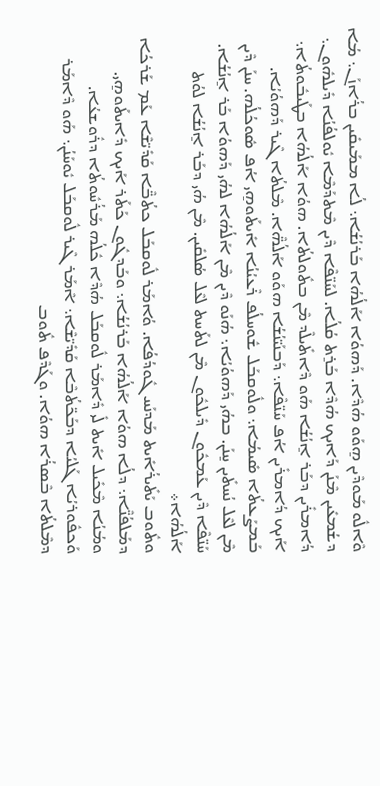ܘܶܐܠܽܘ ܡܰܘܕܶܝܢ ܗ̱ܘܰܘ ܗܳܕܶܐ. ܕܰܗܘܳܐ ܐܰܠܳܗܳܐ ܒܰܪܢܳܫܳܐ܆ ܠܳܐ ܡܡܰܝܩܺܝܢ ܒܪܳܐܙܰܢ܆ ܡܳܐ ܕܫܳܡܥܺܝܢ ܡܶܢܰܢ ܕܰܐܝܟ ܗܳܕܶܐ ܒܰܪ̱ܬ ܩܳܠܳܐ. ܠܚܰܢ̈ܦܶܐ ܕܶܝܢ ܡܶܬܕܰܡܶܐ ܝܽܘܠܦܳܢܳܐ ܕܺܝܠܗܽܘܢ܆ ܕܳܐܡܪܺܝܢ ܕܒܰܪ ܐ̱ܢܳܫܳܐ ܗܰܘ ܕܶܐܬܺܝܠܶܕ ܡܶܢ ܒܬܽܘܠܬܳܐ. ܗܘܳܐ ܐܰܠܳܗܳܐ ܒܛܰܝܒܽܘܬܳܐ܆ ܐܰܝܟ ܕܳܐܡܪܺܝܢ ܐܳܦ ܚܰܢ̈ܦܶܐ܆ ܕܰܒܢܰܝ̈ܢܳܫܳܐ ܗܘܰܘ ܐܰܠܳܗ̈ܶܐ. ܡܶܠܬܳܐ ܓܶܝܪ ܕܰܗܘܳܝܳܐ. ܒܰܡܨܰܥܬܳܐ ܣܺܝܡܳܐ܆ ܘܠܽܘܩܒܰܠ ܫܽܘܚܠܳܦ ܪܶܥܝܳܢܳܐ ܐܺܝܬܰܘܗ̱ܝ ܐܳܦ ܣܽܘܟܳܠܳܗ. ܚܢܰܢ ܕܶܝܢ ܡܶܢ ܠܥܶܠ ܢܳܚܬܺܝܢ ܚ̱ܢܰܢ. ܒܗܳܝ ܕܰܗܘܳܝܳܐ܆ ܗܳܢܰܘ ܕܶܝܢ ܡܶܢ ܐܰܠܳܗܳܐ ܠܗܳܝ ܕܰܗܘܳܐ ܒܰܪ ܐ̱ܢܳܫܳܐ. ܚܰܢ̈ܦܶܐ ܕܶܝܢ ܥܰܡܟܽܘܢ ܕܺܝܠܟܽܘܢ ܡܶܢ ܠܬܰܚܬ ܠܥܶܠ ܣܳܠܩܺܝܢ. ܡܶܢ ܗܳܝ ܕܒܰܪ ܐ̱ܢܳܫܳܐ ܠܘܳܬ ܐܰܠܳܗܳܐ܀
ܘܬܽܘܒ ܝܰܬܺܝܪܳܐܺܝܬ ܡܰܕܢܰܚ ܓܽܘܕܳܦܳܐ. ܘܳܐܡܰܪ ܠܽܘܩܒܰܠ ܟܬܳܒ̈ܶܐ ܩܰܕܺܝ̈ܫܶܐ ܥܰܡ ܫܰܪܟܳܐ ܕܡܰܠܦܳܢ̈ܶܐ܆ ܕܠܳܐ ܗܘܳܐ ܐܰܠܳܗܳܐ ܒܰܪܢܳܫܳܐ܆ ܘܒܰܕܓܽܘܢ ܟܰܬܰܪ ܐܰܝܟ ܕܺܐܝܬܰܘܗ̱ܝ. ܘܡܳܢܳܐ ܡܶܟܺܝܠ ܐܺܝܬ ܠܺܝ ܕܺܐܡܰܪ ܠܽܘܩܒܰܠ ܗܳܕܶܐ ܟܽܠܳܗ ܡܰܪܳܚܽܘܬܳܐ ܕܪܽܘܫܥܳܐ. ܘܰܟܦܽܘܪܝܳܐ ܓܰܠܝܳܐ ܕܒܰܟ̈ܬܳܒܶܐ ܩܰܕܺܝ̈ܫܶܐ܆ ܐܶܡܰܪ ܓܶܝܪ ܠܽܘܩܒܰܠ ܝܽܘܚܰܢܳܢ܆ ܗܰܘ ܕܶܐܡܰܪ ܕܡܶܠܬܳܐ ܒܶܣܪܳܐ ܗܘܳܐ. ܘܓܰܕܶܦ ܬܽܘܒ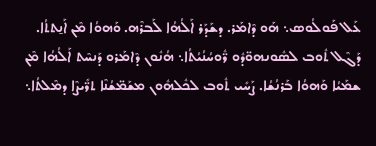ܥܰܠ ܦܰܘܠܳܘܣ܆ ܗܰܘ ܕܶܐܡܰܪ. ܕܫܰܕܰܪ ܐܰܠܳܗܳܐ ܠܰܒܪܶܗ. ܘܰܗܘܳܐ ܡܶܢ ܐܰܢ̱ܬܬܳܐ. ܕܰܓܶܠ ܬܽܘܒ ܠܣܽܘܢܗܘ̈ܕܽܘ ܪ̈ܽܘܚܳܢܳܝܳܬܳܐ܆ ܗܳܢܽܘܢ ܕܶܐܡܰܪܘ ܕܰܢܚܶܬ ܐܰܠܳܗܳܐ ܡܶܢ ܫܡܰܝܳܐ ܘܰܗܘܳܐ ܒܰܪܢܳܫܳܐ. ܨܰܚܺܝ ܬܽܘܒ ܠܟܽܠܗܽܘܢ ܡܫܰܡ̈ܫܳܢܶܐ ܬܪ̈ܺܝܨܶܐ ܕܡܶܠܬܳܐ܆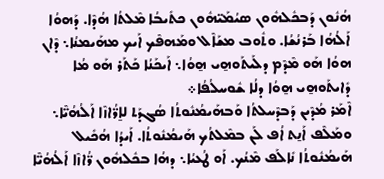ܗܳܢܽܘܢ ܕܰܒܟܽܠܗܽܘܢ ܣܝܳܡܰܝ̈ܗܽܘܢ ܟܬܺܝܒܳܐ ܡܶܠܬܳܐ ܗܳܕܶܐ. ܕܰܗܘܳܐ ܐܰܠܳܗܳܐ ܒܰܪܢܳܫܳܐ. ܘܬܽܘܒ ܡܫܰܐܶܠ ܘܡܰܗܦܶܟ ܐܰܝܟ ܡܗܰܝܡܢܳܐ܆ ܕܶܐܢ ܗܘܳܐ ܗܰܘ ܡܶܕܶܡ ܕܠܰܝܬܰܘܗ̱ܝ ܗ̱ܘܳܐ܆ ܐܰܝܟܰܢܳܐ ܟܰܬܰܪ ܗܰܘ ܡܳܐ ܕܺܐܝܬܰܘܗ̱ܝ ܗ̱ܘܳܐ ܕܠܳܐ ܫܽܘܚܠܳܦܳܐ܀
ܐܶܡܰܪ ܡܳܕܶܝܢ ܕܰܒܕܶܚܠܬܳܐ ܘܰܒܗܰܝܡܳܢܽܘܬܳܐ ܣܳܓܕܰܬ ܠܐ̱ܪ̈ܳܐܙܶܐ ܐܰܠܳܗܳܝ̈ܶܐ܆ ܘܡܰܠܶܦ ܐܰܢ̱ܬ ܐܳܦ ܠܰܢ ܒܡܶܠܬܳܟ ܗܰܝܡܳܢܽܘܬܳܐ. ܐܰܝܕܳܐ ܗܳܟܺܝܠ ܗܰܝܡܳܢܽܘܬܳܐ ܢܺܐܠܰܦ ܡܶܢܳܟ. ܐܰܘ ܛܳܥܝܳܐ܆ ܕܗܳܐ ܒܟܽܠܗܽܘܢ ܪ̈ܳܐܙܶܐ ܐܰܠܳܗܳܝ̈ܶܐ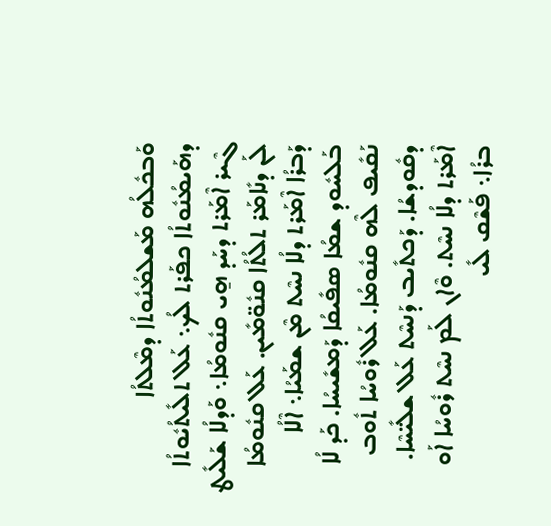ܘܰܒܟܽܠܳܗ ܡܰܫܠܡܳܢܽܘܬܳܐ ܕܡܶܠܬܳܐ ܕܗܰܝܡܳܢܽܘܬܳܐ ܟܦܰܪܬ ܠܳܟ܆ ܥܰܠ ܬܠܺܝܬܳܝܽܘܬܳܐ ܓܶܝܪ ܐܶܡܰܪܬ ܕܚܰܕ ܗ̱ܝ ܩܢܽܘܡܳܐ܆ ܘܰܕܠܳܐ ܫܰܠܺܝܛ ܠܰܢ ܕܢܺܐܡܰܪ ܬܠܳܬܳܐ ܩܢܽܘ̈ܡܺܝܢ. ܥܰܠ ܩܢܽܘܡܳܐ ܕܰܒܪܳܐ ܐܶܡܰܪܬ ܕܠܳܐ ܢܚܶܬ ܡܶܢ ܫܡܰܝܳܐ܆ ܐܶܠܳܐ ܒܰܠܚܽܘܕ ܫܡܳܐ ܣܦܺܝܩܳܐ ܕܰܡܫܺܝܚܳܐ. ܟܰܕ ܠܳܐ ܢܰܩܺܝܦ ܠܶܗ ܩܢܽܘܡܳܐ. ܥܰܠ ܪܽܘܚܳܐ ܬܽܘܒ ܕܩܽܘܕܫܳܐ. ܕܰܟܬܺܝܒ ܕܰܢܚܶܬ ܥܰܠ ܫܠܺܝ̈ܚܶܐ. ܐܶܡܰܪܬ ܕܠܳܐ ܢܚܶܬ. ܘܶܐܢ ܠܰܡ ܢܚܶܬ ܪܽܘܚܳܐ ܐܰܘ ܒܪܳܐ܆ ܦܰܫܶܩ ܠܺܝ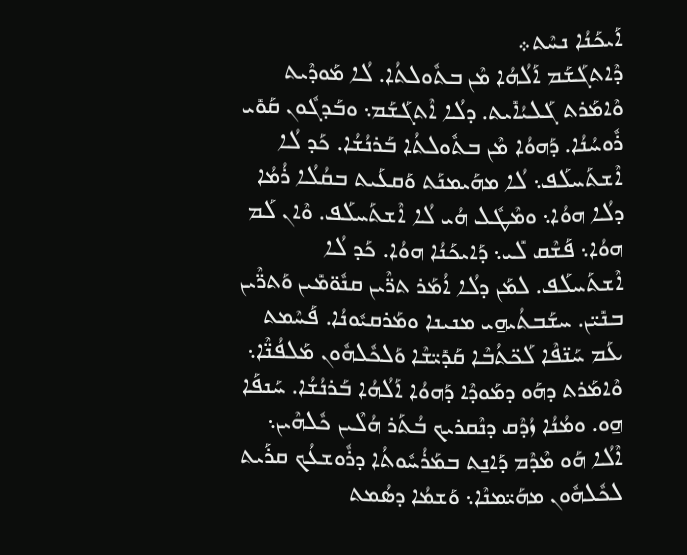ܐܰܝܟܰܢܳܐ ܢܚܶܬ܀
ܕܶܐܬܓܰܫܰܡ ܐܰܠܳܗܳܐ ܡܶܢ ܒܬܽܘܠܬܳܐ. ܠܳܐ ܡܰܘܕܶܝܬ ܘܶܐܡܰܪܬ ܓܰܠܝܳܐܺܝܬ. ܕܠܳܐ ܐܶܬܓܰܫܰܡ܆ ܘܒܰܕܓܽܘܢ ܩܰܘܺܝ ܪܽܘܚܳܢܳܐ. ܕܰܗܘܳܐ ܡܶܢ ܒܬܽܘܠܬܳܐ ܒܰܪܢܳܫܳܐ. ܟܰܕ ܠܳܐ ܐܶܫܬܰܚܠܰܦ܆ ܠܳܐ ܡܗܰܝܡܢܰܬ ܘܰܩܥܰܝܬ ܒܩܳܠܳܐ ܪܳܡܳܐ ܕܠܳܐ ܗܘܳܐ܆ ܘܡܶܛܽܠ ܗܳܝ ܠܳܐ ܐܶܫܬܰܚܠܰܦ. ܘܶܐܢ ܠܰܡ ܗܘܳܐ܆ ܦܰܫܶܩ ܠܺܝ܆ ܕܰܐܝܟܰܢܳܐ ܗܘܳܐ. ܟܰܕ ܠܳܐ ܐܶܫܬܰܚܠܰܦ. ܠܡܰܢ ܕܠܳܐ ܐܳܡܰܪ ܬܪ̈ܶܝܢ ܩܢܽܘ̈ܡܺܝܢ ܘܰܬܪ̈ܶܝܢ ܒܢܺܝ̈ܢ. ܚܫܰܒܬܳܝܗ̱ܝ ܡܢܝܢܐ ܘܡܰܪܩܝܽܘܢܳܐ. ܦܰܚܶܡܬ ܥܰܡ ܚܰܢ̈ܦܶܐ ܠܰܟ̈ܬܳܒܶܐ ܩܰܕܺܝ̈ܫܶܐ ܘܰܠܟܽܠܗܽܘܢ ܡܰܠܦܳܢ̈ܶܐ܆ ܘܶܐܡܰܪܬ ܕܗܰܘ ܕܡܰܘܕܶܐ ܕܰܗܘܳܐ ܐܰܠܳܗܳܐ ܒܰܪܢܳܫܳܐ. ܚܰܢܦܰܐ ܗ̱ܘ. ܘܡܳܢܳܐ ܙܳܕܶܩ ܕܢܶܩܪܝܟ ܒܳܬܰܪ ܗܳܠܶܝܢ ܟܽܠܗܶܝܢ܆ ܐܶܠܳܐ ܗܰܘ ܡܶܕܶܡ ܕܰܐܢ̱ܬ ܒܡܰܪܳܚܽܘܬܳܐ ܕܪܽܘܫܥܳܟ ܩܪܰܝܬ ܠܟܽܠܗܽܘܢ ܡܗܰܝ̈ܡܢܶܐ܆ ܘܰܫܡܳܐ ܕܣܳܡܬ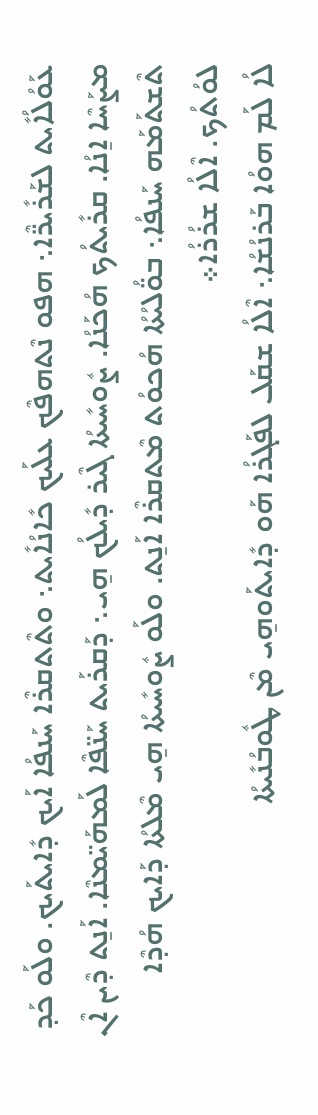ܥܰܘܳܠܳܐܺܝܬ ܠܫܰܪܺܝܪ̈ܶܐ܆ ܗܦܘ ܢܶܬܗܦܶܟ ܥܠܰܝܟ ܟܺܐܢܳܐܺܝܬ܆ ܘܬܶܬܩܪܶܐ ܚܰܢܦܳܐ ܐܰܝܟ ܕܺܐܝܬܰܝܟ. ܘܠܰܘ ܟܰܕ ܡܨܰܚܶܐ ܐ̱ܢܳܐ. ܩܪܺܝܬܳܟ ܗܳܟܰܢܳܐ. ܨܽܘܚܺܝܬܳܐ ܓܶܝܪ ܕܺܝܠܳܟ ܗ̱ܝ܆ ܕܰܩܪܰܝܬ ܚܰܢ̈ܦܶܐ ܠܰܡܗܰܝ̈ܡܢܶܐ. ܐܰܢ̱ܬ ܕܶܝܢ ܐܶܢ ܬܶܫܬܰܡܰܗ ܚܰܢܦܳܐ܆ ܒܘ̈ܳܠܝܳܬܳܐ ܗܳܟܘܳܬ ܡܶܬܩܪܶܐ ܐܰܢ̱ܬ. ܘܠܰܘ ܨܽܘܚܺܝܬܳܐ ܗ̱ܝ ܡܶܠܬܳܐ ܕܰܐܝܟ ܗܳܕܶܐ ܠܘܳܬܳܟ. ܐܶܠܳܐ ܫܪܳܪܳܐ܀
ܠܳܐ ܠܰܡ ܗܘܳܐ ܒܰܪܢܳܫܳܐ܆ ܐܶܠܳܐ ܫܩܰܠ ܠܦܰܓܪܳܐ ܗܰܘ ܕܺܐܝܬܰܘܗ̱ܝ ܡܶܢ ܛܽܘܒܳܢܺܝܬܳܐ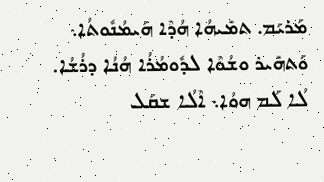ܡܰܪܝܰܡ. ܬܡܺܝܗܳܐ ܗܳܕܶܐ ܗܰܝܡܳܢܽܘܬܳܐ܆ ܘܰܬܗܺܝܪ ܘܫܳܘܶܐ ܠܕܽܘܡܳܪܳܐ ܗܳܢܳܐ ܕܪܳܫܳܐ. ܠܳܐ ܠܰܡ ܗܘܳܐ܆ ܐܶܠܳܐ ܫܩܰܠ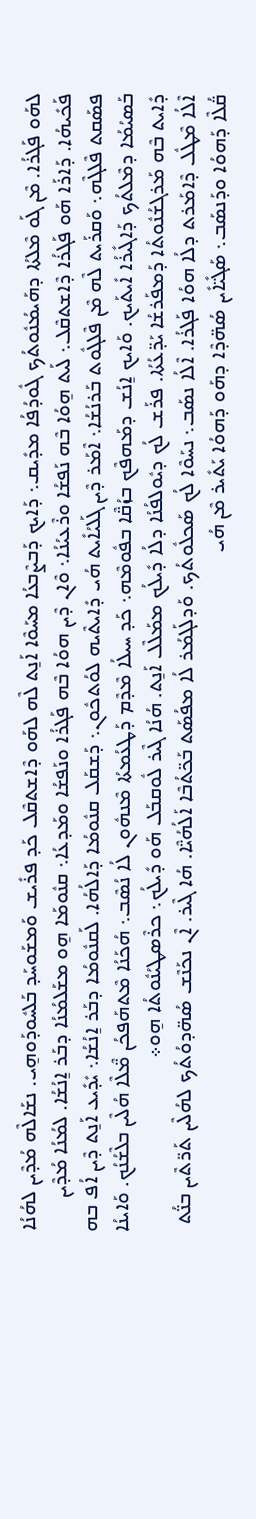ܠܗܰܘ ܦܰܓܪܳܐ. ܡܶܢ ܓܰܘ ܡܶܠܬܳܐ ܕܗܰܝܡܳܢܽܘܬܳܟ ܓܽܘܕܳܦܳܐ ܡܕܺܝܩ܆ ܕܰܐܝܟ ܕܰܒܨܶܒܥܳܐ ܡܚܰܘܶܐ ܐܰܢ̱ܬ ܠܶܗ ܠܗܰܘ ܕܶܐܫܬܩܶܠ ܟܰܕ ܦܪܺܝܫ ܘܰܡܫܰܘܚܰܕ ܒܰܠܚܽܘܕܰܘܗ̱ܝ. ܢܫܰܐܠܶܗ ܡܳܕܶܝܢ ܠܗܳܢܳܐ ܦܰܟܺܝܗܳܐ. ܕܰܐܪܰܐ ܗܰܘ ܦܰܓܪܳܐ ܕܶܐܫܬܩܶܠ܆ ܠܰܝܬ ܗ̱ܘܳܐ ܒܶܗ ܢܰܦܫܳܐ ܘܪܶܥܝܳܢܳܐ܆ ܘܶܐܢ ܕܶܝܢ ܗܘܳܐ ܒܶܗ ܦܰܓܪܳܐ ܘܢܰܦܫܳܐ ܘܡܰܕܥܳܐ܆ ܩܢܽܘܡܰܐ ܗ̱ܘ ܡܫܰܠܡܳܢܳܐ ܕܒܰܪ ܐ̱ܢܳܫܳܐ. ܠܡܳܢܳܐ ܡܳܕܶܝܢ ܦܣܰܩܬ ܦܶܠܓܶܗ܆ ܘܰܩܪܰܝܬ ܠܶܗ ܡܶܢ ܦܶܠܓܽܘܬ ܒܰܪܢܳܫܳܐ܆ ܐܶܡܰܪ ܕܶܝܢ ܓܰܠܝܳܐܺܝܬ ܗܳܝ ܕܺܐܝܬܶܝܗ ܠܘܳܬܟܽܘܢ܆ ܕܰܫܩܰܠ ܩܢܽܘܡܳܐ ܕܰܐܠܳܗܳܐ. ܠܰܩܢܽܘܡܳܐ ܕܒܰܪ ܐ̱ܢܳܫܳܐ܆ ܝܺܕܺܝܥ ܐܰܢ̱ܬ ܕܶܝܢ ܐܳܦ ܒܗ ܒܰܣܝܳܡܳܐ ܕܡܶܠܬܳܟ ܕܰܐܓܺܝܪܳܐ ܐܺܝܬܰܝܟ. ܘܰܐܝܟ ܐ̱ܢܳܫ ܕܡܰܗܦܶܟ ܒܙܳܩ̈ܶܐ ܒܦܽܘܡܶܗ܆ ܟܰܕ ܚܝܠܳܐ ܡܶܕܶܡ ܕܰܛܥܳܡܬܳܐ ܡܶܢܗܽܘܢ ܠܳܐ ܢܳܣܶܒ܆ ܗܳܟܰܢܳܐ ܡܶܬܗܰܦܟܳܢ ܡ̈ܶܠܶܐ ܗܳܠܶܝܢ ܒܠܶܫܳܢܳܟ. ܘܰܐܝܢܳܐ ܕܺܐܝܬ ܒܶܗ ܡܰܪܓܫܳܢܽܘܬܳܐ ܕܰܡܦܰܪܫܳܐ ܝܰܕ̈ܥܳܬܳܐ. ܦܪܰܫ ܠܳܟ ܕܝܽܘܠܦܳܢܳܐ ܕܠܳܐ ܕܺܝܠܳܟ ܡܡܰܠܶܠ ܐܰܢ̱ܬ. ܗܳܢܳܐ ܓܶܝܪ ܠܽܘܩܒܰܠ ܗܰܘ ܕܺܝܠܳܟ܆ ܟܪܶܣܛܝܳܢܽܘܬܳܐ ܗ̱ܘ܀
ܐܶܠܳܐ ܡܶܛܽܠ ܕܶܐܡܰܪܬ ܕܠܳܐ ܗܘܳܐ ܦܰܓܪܳܐ. ܐܶܠܳܐ ܢܣܰܒ܆ ܢܚܰܘܶܐ ܠܳܟ ܣܰܟܠܽܘܬܳܟ. ܘܰܕܠܰܓܡܳܪ ܠܳܐ ܡܦܳܣܰܬ ܒܰܟ̈ܬܳܒܶܐ ܐܰܠܳܗܳܝ̈ܶܐ. ܗܳܐ ܓܶܝܪ. ܐܶܢ ܢܟܰܢܶܫ ܣܳܗ̈ܕܘܳܬܳܟ ܠܗܳܠܶܝܢ ܬܰܪ̈ܬܶܝܢ ܒܢ̈ܳܬ ܩ̈ܳܠܶܐ ܕܰܗܘܳܐ ܘܕܰܢܣܰܒ܆ ܣܰܓܺܝ̈ܐܺܝܢ ܣܳܗ̈ܕܶܐ ܕܗܰܘ ܕܰܗܘܳܐ ܝܰܬܺܝܪ ܡܶܢ ܗܳܝ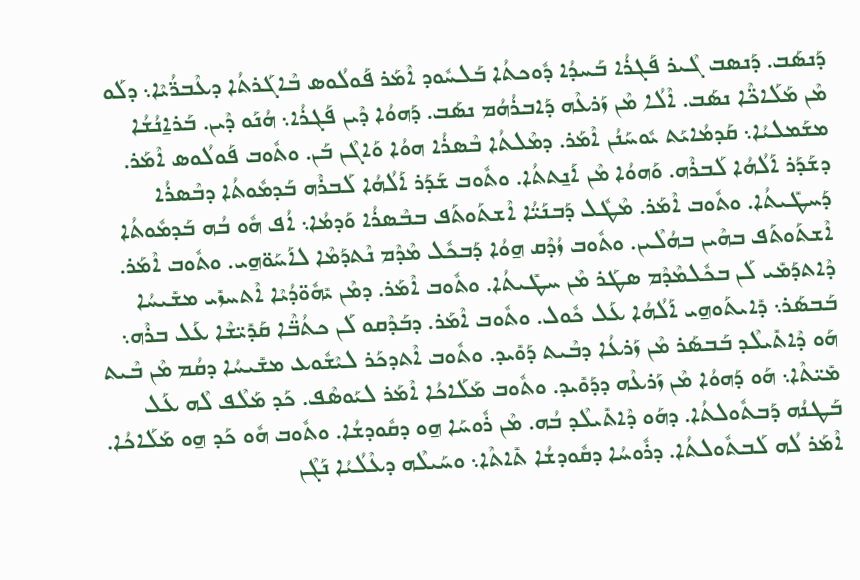ܕܰܢܣܰܒ. ܕܰܢܣܒ ܓܶܝܪ ܦܰܓܪܳܐ ܒܰܚܕܳܐ ܕܽܘܟܬܳܐ ܒܰܠܚܽܘܕ ܐܶܡܰܪ ܦܰܘܠܳܘܣ ܒܶܐܓܰܪܬܳܐ ܕܥܶܒܪ̈ܳܝܶܐ܆ ܕܠܰܘ ܡܶܢ ܡܰܠܰܐܟ̈ܶܐ ܢܣܰܒ. ܐܶܠܳܐ ܡܶܢ ܙܰܪܥܶܗ ܕܰܐܒܪܳܗܳܡ ܢܣܰܒ. ܕܰܗܘܳܐ ܕܶܝܢ ܦܰܓܪܳܐ܆ ܗܳܢܰܘ ܕܶܝܢ. ܒܰܪܐ̱ܢܳܫܳܐ ܡܫܰܡܠܝܳܐ܆ ܩܰܕܡܳܐܝܰܬ ܝܽܘܚܰܢܳܢ ܐܶܡܰܪ. ܕܡܶܠܬܳܐ ܒܶܣܪܳܐ ܗܘܳܐ ܘܰܐܓܶܢ ܒܰܢ. ܘܬܽܘܒ ܦܰܘܠܳܘܣ ܐܶܡܰܪ. ܕܫܰܕܰܪ ܐܰܠܳܗܳܐ ܠܰܒܪܶܗ. ܘܰܗܘܳܐ ܡܶܢ ܐܰܢ̱ܬܬܳܐ. ܘܬܽܘܒ ܫܰܕܰܪ ܐܰܠܳܗܳܐ ܠܰܒܪܶܗ ܒܰܕܡܽܘܬܳܐ ܕܒܶܣܪܳܐ ܕܰܚܛܺܝܬܳܐ. ܘܬܽܘܒ ܐܶܡܰܪ. ܡܶܛܽܠ ܕܰܒܢܰܝ̈ܳܐ ܐܶܫܬܰܘܬܰܦ ܒܒܶܣܪܳܐ ܘܰܕܡܳܐ܆ ܐܳܦ ܗܽܘ ܒܳܗ ܒܰܕܡܽܘܬܳܐ ܐܶܫܬܰܘܬܰܦ ܒܗܶܝܢ ܒܗܳܠܶܝܢ. ܘܬܽܘܒ ܙܳܕܶܩ ܗ̱ܘܳܐ ܕܰܒܟܽܠ ܡܶܕܶܡ ܢܶܬܕܰܡܶܐ ܠܐܰܚܰܘ̈ܗ̱ܝ. ܘܬܽܘܒ ܐܶܡܰܪ. ܕܶܐܬܕܰܡܺܝ ܠܰܢ ܒܟܽܠܡܶܕܶܡ ܣܛܰܪ ܡܶܢ ܚܛܺܝܬܳܐ. ܘܬܽܘܒ ܐܶܡܰܪ. ܕܡܶܢ ܝܺܗܽܘ̈ܕܳܝܶܐ ܐܶܬܚܙܺܝ ܡܫܺܝܚܳܐ ܒܰܒܣܰܪ܆ ܕܺܐܝܬܰܘܗ̱ܝ ܐܰܠܳܗܳܐ ܥܰܠ ܟܽܘܠ. ܘܬܽܘܒ ܐܶܡܰܪ. ܕܒܰܕܶܩܘ ܠܰܢ ܟܬܳܒ̈ܶܐ ܩܰܕܺܝ̈ܫܶܐ ܥܰܠ ܒܪܶܗ܆ ܗܰܘ ܕܶܐܬܺܝܠܶܕ ܒܰܒܣܰܪ ܡܶܢ ܙܰܪܥܳܐ ܕܒܶܝܬ ܕܰܘܺܝܕ. ܘܬܽܘܒ ܐܶܬܕܟܰܪ ܠܝܶܫܽܘܥ ܡܫܺܝܚܳܐ ܕܩܳܡ ܡܶܢ ܒܶܝܬ ܡܺܝ̈ܬܶܐ܆ ܗܰܘ ܕܰܗܘܳܐ ܡܶܢ ܙܰܪܥܶܗ ܕܕܰܘܺܝܕ. ܘܬܽܘܒ ܡܰܠܰܐܟܳܐ ܐܶܡܰܪ ܠܝܰܘܣܶܦ. ܟܰܕ ܡܰܠܶܦ ܠܶܗ ܥܰܠ ܒܰܛܢܳܗ ܕܰܒܬܽܘܠܬܳܐ. ܕܗܰܘ ܕܶܐܬܺܝܠܶܕ ܒܳܗ. ܡܶܢ ܪܽܘܚܰܐ ܗ̱ܘ ܕܩܽܘܕܫܳܐ. ܘܬܽܘܒ ܗܽܘ ܟܰܕ ܗ̱ܘ ܡܰܠܰܐܟܳܐ. ܐܶܡܰܪ ܠܳܗ ܠܰܒܬܽܘܠܬܳܐ. ܕܪܽܘܚܳܐ ܕܩܽܘܕܫܳܐ ܬܺܐܬܶܐ܆ ܘܚܰܝܠܶܗ ܕܥܶܠܳܝܳܐ ܢܰܓܶܢ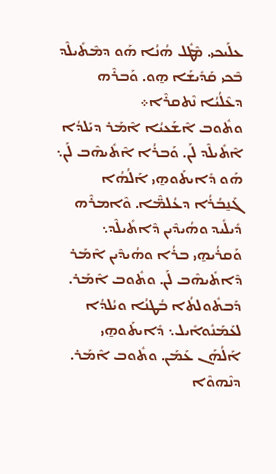ܥܠܰܝܟܝ. ܡܶܛܽܠ ܗܳܢܳܐ ܗܰܘ ܕܡܶܬܺܝܠܶܕ ܒܶܟܝ ܩܰܕܺܝܫܰܐ ܗ̱ܘ. ܘܰܒܪܶܗ ܕܥܶܠܳܝܳܐ ܢܶܬܩܪܶܐ܀
ܘܬܽܘܒ ܐܶܫܰܥܝܳܐ ܐܶܡܰܪ ܕܝܰܠܕܳܐ ܐܶܬܺܝܠܶܕ ܠܰܢ. ܘܰܒܪܳܐ ܐܶܬܺܝܗܶܒ ܠܰܢ܆ ܗܰܘ ܕܺܐܝܬܰܘܗ̱ܝ ܐܰܠܳܗܳܐ ܓܰܢ̱ܒܳܪܳܐ ܕܥܳܠܡ̈ܶܐ. ܘܶܐܡܪܶܗ ܕܺܝܠܺܝܕ ܘܗܳܝܕܶܝܢ ܕܶܐܬܺܝܠܶܕ܆ ܘܰܩܪܳܝܗ̱ܝ ܒܪܳܐ ܘܗܳܝܕܶܝܢ ܐܶܡܰܪ ܕܶܐܬܺܝܗܶܒ ܠܰܢ. ܘܬܽܘܒ ܐܶܡܰܪ. ܕܰܒܬܽܘܠܬܳܐ ܒܳܛܢܳܐ ܘܝܳܠܕܳܐ ܠܥܰܡܰܢܽܘܐܺܝܠ܆ ܕܺܐܝܬܰܘܗ̱ܝ ܐܰܠܳܗܰܢ ܥܰܡܰܢ. ܘܬܽܘܒ ܐܶܡܰܪ. ܕܢܶܗܘܶܐ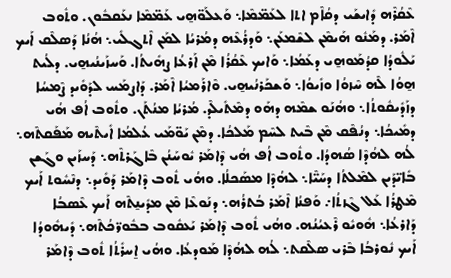ܥܶܩܳܪܶܗ ܕܺܐܝܫܰܝ ܕܩܳܐܶܡ ܐܬܐ ܠܥܰܡ̈ܡܶܐ܆ ܘܰܥܠܰܘ̈ܗ̱ܝ ܥܰܡ̈ܡܶܐ ܢܥܰܩܒܽܘܢ. ܘܬܽܘܒ ܐܶܡܰܪ. ܕܡܰܢܽܘ ܗܰܝܡܶܢ ܠܫܶܡܥܰܢ܆ ܘܰܕܪܳܥܶܗ ܕܡܳܪܝܳܐ ܠܡܰܢ ܐܶܬܓܠܺܝ܆ ܗܳܢܳܐ ܕܰܣܠܶܩ ܐܰܝܟ ܝܰܠܽܘܕܳܐ ܩܕܳܡܰܘܗ̱ܝ ܕܥܰܡܳܐ܆ ܘܰܐܝܟ ܥܶܩܳܪܳܐ ܡܶܢ ܐܰܪܥܳܐ ܨܗܺܝܬܳܐ. ܘܰܚܙܰܝܢܳܝܗ̱ܝ. ܕܠܳܝܬ ܗ̱ܘܳܐ ܠܶܗ ܚܶܙܘܳܐ ܘܙܺܝܘܳܐ܆ ܘܰܫܟܰܪܢܳܝܗ̱ܝ. ܘܶܐܪܰܡܝܳܐ ܐܶܡܰܪ. ܕܰܐܨܡܰܚ ܠܕܰܘܺܝܕ ܨܶܡܚܳܐ ܕܙܰܕܺܝܩܽܘܬܳܐ܆ ܘܗܳܢܰܘ ܫܡܶܗ ܕܗܰܘ ܕܡܶܬܺܝܠܶܕ. ܡܳܪܝܳܐ ܡܢܳܬܰܢ. ܘܬܽܘܒ ܐܳܦ ܗܳܝ ܕܡܺܝܟܳܐ܆ ܕܢܳܦܶܩ ܡܶܢ ܒܶܝܬ ܠܚܶܡ ܡܰܠܟܳܐ. ܕܡܶܢ ܝܰܘ̈ܡܰܝ ܥܳܠܡܳܐ ܐܺܝܬܶܝܗ ܡܰܦܰܩܬܶܗ܆ ܠܳܗ ܠܗܳܕܶܐ ܣܳܗܕܳܐ. ܘܬܽܘܒ ܐܳܦ ܗܳܝ ܕܶܐܡܰܪ ܝܽܘܚܰܢܳܢ ܒܶܐܓܰܪܬܶܗ܆ ܕܰܚܙܰܝܢ ܘܓܰܫܢ ܒܺܐܝ̈ܕܰܝܢ ܠܡܶܠܬܳܐ ܕܚܰܝ̈ܶܐ܆ ܠܗܳܕܶܐ ܡܣܰܟܠܳܐ. ܘܗܳܝ ܬܽܘܒ ܕܶܐܡܰܪ ܕܰܘܺܝܕ܆ ܕܢܶܚܽܘܬ ܐܰܝܟ ܡܶܛܪܳܐ ܥܰܠ ܓܶܙܬܳܐ܇ ܘܰܦܢܳܐ ܐܶܡܰܪ ܒܳܬܪܳܗ܆ ܕܢܰܘܥܶܐ ܡܶܢ ܡܕܺܝܢ̱ܬܶܗ ܐܰܝܟ ܥܶܣܒܳܐ ܕܰܐܪܥܳܐ܆ ܗܽܘܝܽܘ ܪܶܥܝܳܢܳܗ. ܘܗܳܝ ܬܽܘܒ ܕܶܐܡܰܪ ܝܰܥܩܽܘܒ ܒܒܽܘܪ̈ܟܳܬܶܗ܆ ܕܺܝܗܽܘܕܳܐ ܐܰܝܟ ܢܽܘܪܒܳܐ ܒܶܪܝ ܣܠܶܩܬ܆ ܠܳܗ ܠܗܳܕܶܐ ܡܰܘܕܥܳܐ. ܘܗܳܝ ܐ̱ܚܪܺܬܳܐ ܬܽܘܒ ܕܶܐܡܰܪ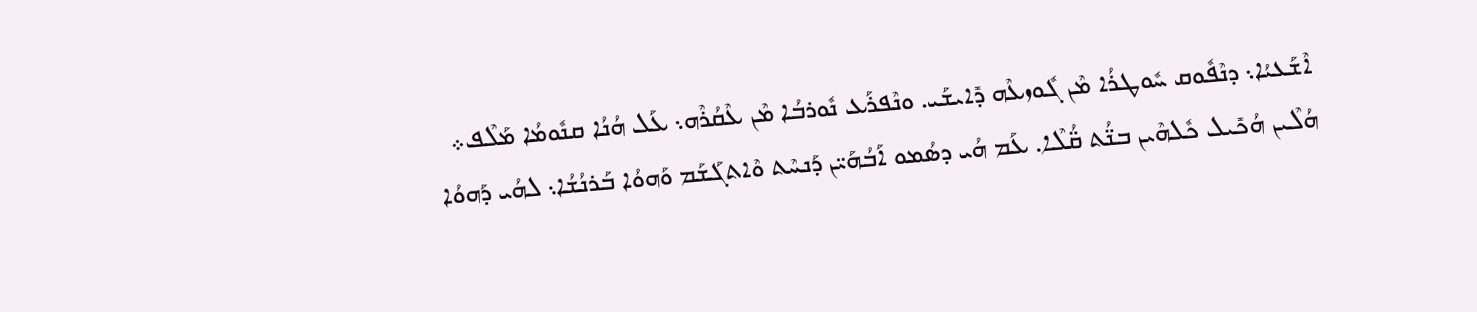ܐܶܫܰܥܝܳܐ܆ ܕܢܶܦܽܘܩ ܚܽܘܛܪܳܐ ܡܶܢ ܓܽܘܙܥܶܗ ܕܺܐܝܫܰܝ. ܘܢܶܦܪܰܥ ܢܽܘܪܒܳܐ ܡܶܢ ܥܶܩܳܪܶܗ܆ ܥܰܠ ܗܳܢܳܐ ܩܢܽܘܡܳܐ ܡܰܠܶܦ܀
ܗܳܠܶܝܢ ܗܳܟܺܝܠ ܟܽܠܗܶܝܢ ܒܢ̈ܳܬ ܩ̈ܳܠܶܐ. ܥܰܡ ܗܳܝ ܕܣܳܡܘ ܐܰܒܳܗܰܝ̈ܢ ܕܰܢܚܶܬ ܘܶܐܬܓܰܫܰܡ ܘܰܗܘܳܐ ܒܰܪܢܳܫܳܐ܆ ܠܗܳܝ ܕܰܗܘܳܐ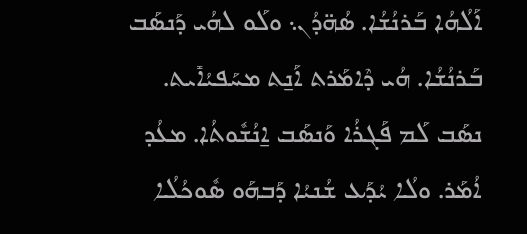ܐܰܠܳܗܳܐ ܒܰܪܢܳܫܳܐ. ܣܳܗ̈ܕܳܢ܆ ܘܠܰܘ ܠܗܳܝ ܕܰܢܣܰܒ ܒܰܪܢܳܫܳܐ. ܗܳܝ ܕܶܐܡܰܪܬ ܐܰܢ̱ܬ ܡܚܰܦܝܳܐܺܝܬ. ܢܣܰܒ ܠܰܡ ܦܰܓܪܳܐ ܘܰܢܣܰܒ ܐ̱ܢܳܫܽܘܬܳܐ. ܡܥܳܕ ܐܳܡܰܪ. ܘܠܳܐ ܝܳܕܰܥ ܫܳܢܝܳܐ ܕܰܒܗܰܘ ܣܽܘܟܳܠܳܐ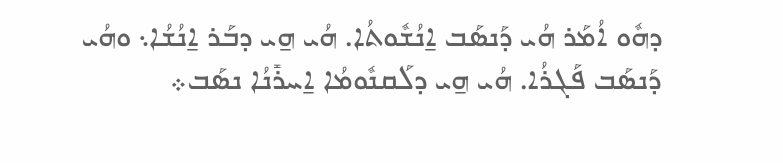ܕܗܽܘ ܐܳܡܰܪ ܗܳܝ ܕܰܢܣܰܒ ܐ̱ܢܳܫܽܘܬܳܐ. ܗܳܝ ܗ̱ܝ ܕܒܰܪ ܐ̱ܢܳܫܳܐ܆ ܘܗܳܝ ܕܰܢܣܰܒ ܦܰܓܪܳܐ. ܗܳܝ ܗ̱ܝ ܕܠܰܩܢܽܘܡܳܐ ܐ̱ܚܪܺܢܳܐ ܢܣܰܒ܀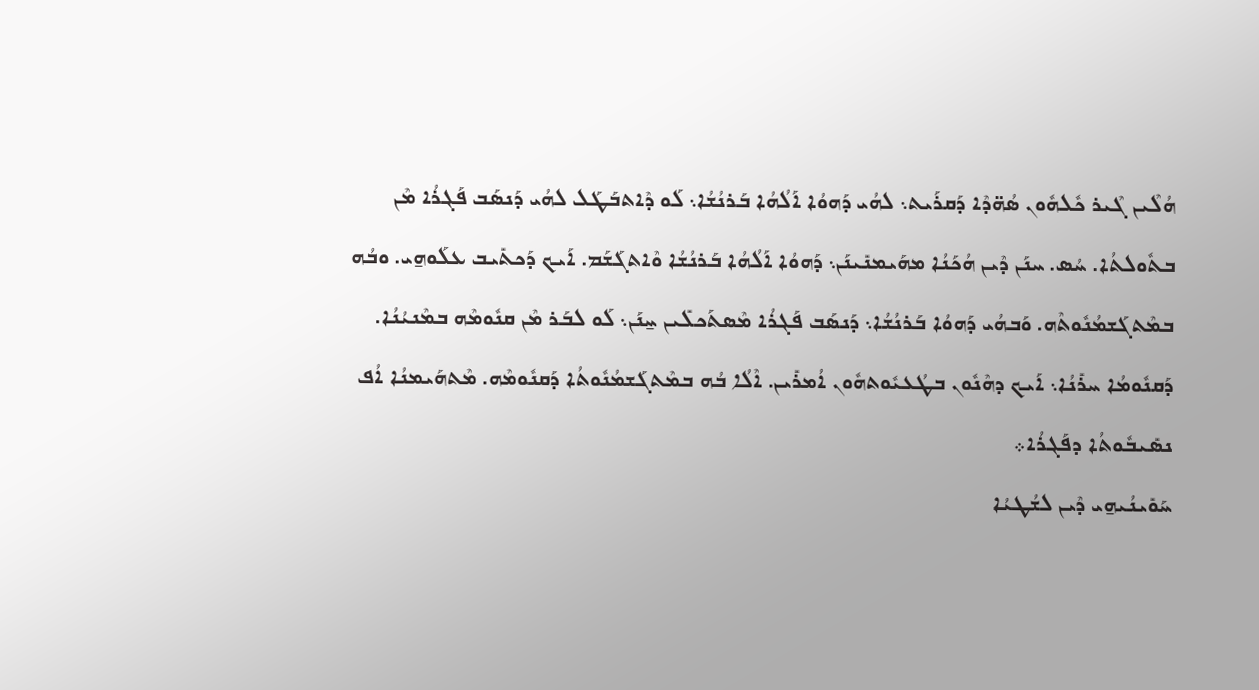ܗܳܠܶܝܢ ܓܶܝܪ ܟܽܠܗܽܘܢ ܣܳܗ̈ܕܶܐ ܕܰܩܪܰܝܬ܆ ܠܗܳܝ ܕܰܗܘܳܐ ܐܰܠܳܗܳܐ ܒܰܪܢܳܫܳܐ܆ ܠܰܘ ܕܶܐܬܒܰܛܰܠ ܠܗܳܝ ܕܰܢܣܰܒ ܦܰܓܪܳܐ ܡܶܢ ܒܬܽܘܠܬܳܐ. ܚܳܣ. ܚܢܰܢ ܕܶܝܢ ܗܳܟܰܢܳܐ ܡܗܰܝܡܢܺܝܢܰܢ܆ ܕܰܗܘܳܐ ܐܰܠܳܗܳܐ ܒܰܪܢܳܫܳܐ ܘܶܐܬܓܰܫܰܡ. ܐܰܝܟ ܕܰܟܬܺܝܒ ܥܠܰܘܗ̱ܝ. ܘܒܳܗ ܒܡܶܬܓܰܫܡܳܢܽܘܬܶܗ. ܘܰܒܗܳܝ ܕܰܗܘܳܐ ܒܰܪܢܳܫܳܐ܆ ܕܰܢܣܰܒ ܦܰܓܪܳܐ ܡܶܣܬܰܟܠܺܝܢ ܚ̱ܢܰܢ܆ ܠܰܘ ܠܒܰܪ ܡܶܢ ܩܢܽܘܡܶܗ ܒܡܶܢܝܳܢܳܐ. ܕܰܩܢܽܘܡܳܐ ܚܪܺܢܳܐ܆ ܐܰܝܟ ܕܗܶܢܽܘܢ ܒܛܳܥܝܽܘܬܗܽܘܢ ܐܳܡܪܺܝܢ. ܐܶܠܳܐ ܒܳܗ ܒܡܶܬܓܰܫܡܳܢܽܘܬܳܐ ܕܰܩܢܽܘܡܶܗ. ܡܶܬܗܰܝܡܢܳܐ ܐܳܦ ܢܣܺܝܒܽܘܬܳܐ ܕܦܰܓܪܳܐ܀
ܚܰܘܺܝܢܳܝܗ̱ܝ ܕܶܝܢ ܠܫܳܛܝܳܐ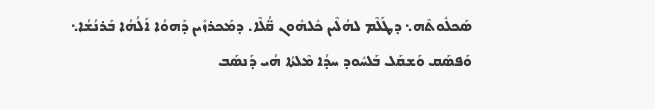ܣܰܟܠܽܘܬܶܗ܆ ܕܛܰܠܶܡ ܠܗܳܠܶܝܢ ܟܽܠܗܽܘܢ ܩ̈ܳܠܶܐ. ܕܡܰܟܪܙܺܝܢ ܕܰܗܘܳܐ ܐܰܠܳܗܳܐ ܒܰܪܢܳܫܳܐ܆ ܘܰܦܣܰܩ ܘܰܫܩܰܠ ܒܰܠܚܽܘܕ ܚܕܳܐ ܡܶܠܬܳܐ ܗܳܝ ܕܰܢܣܰܒ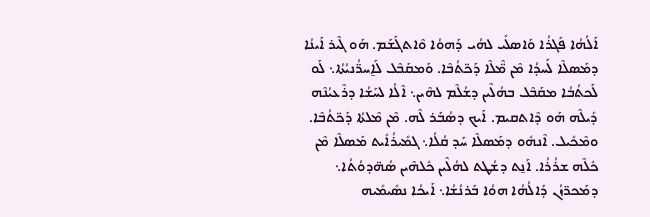ܐܰܠܳܗܳܐ ܦܰܓܪܳܐ ܘܰܐܣܠܺܝ ܠܗܳܝ ܕܰܗܘܳܐ ܘܶܐܬܓܰܫܰܡ. ܗܰܘ ܓܶܝܪ ܐܰܝܢܳܐ ܕܡܰܣܠܶܐ ܠܰܚܕܳܐ ܡܶܢ ܡ̈ܶܠܶܐ ܕܰܟ̈ܬܳܒܶܐ. ܘܰܡܩܰܒܶܠ ܠܰܐ̱ܚܪ̈ܳܢܝܳܬܳܐ܆ ܠܰܘ ܠܰܟܬܳܒܳܐ ܡܩܰܒܶܠ ܒܗܳܠܶܝܢ ܕܫܳܠܶܡ ܠܗܶܝܢ܆ ܐܶܠܳܐ ܠܚܰܫܳܐ ܕܪܶܥܝܳܢܶܗ ܕܺܝܠܶܗ ܗܰܘ ܕܶܐܬܩܝܡ. ܐܰܝܟ ܕܣܳܒܰܪ ܠܶܗ. ܡܶܢ ܡܶܠܬܳܐ ܕܰܟ̈ܬܳܒܶܐ. ܘܡܶܟܺܝܠ. ܐܶܢܗܽܘ ܕܡܰܣܠܶܐ ܚܰܕ ܩܳܠܳܐ܆ ܓܡܺܝܪܳܐܺܝܬ ܡܰܣܠܶܐ ܡܶܢ ܟܽܠܶܗ ܫܪܳܪܳܐ. ܐܰܢ̱ܬ ܕܫܳܛܬ ܠܗܳܠܶܝܢ ܟܽܠܗܶܝܢ ܣܳܗ̈ܕܘܳܬܳܐ܆ ܕܡܰܟܪ̈ܙܳܢ ܕܰܐܠܳܗܳܐ ܗܘܳܐ ܒܰܪܢܳܫܳܐ܆ ܐܰܝܟܳܐ ܢܣܺܝܡܺܝܗ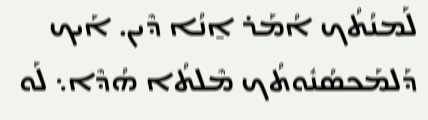ܠܰܡܢܳܬܳܟ ܐܳܡܰܪ ܐ̱ܢܳܐ ܕܶܝܢ. ܐܰܝܟ ܕܰܠܡܰܟܣܳܢܽܘܬܳܟ ܡܶܠܬܳܐ ܗܳܕܶܐ܆ ܠܰܘ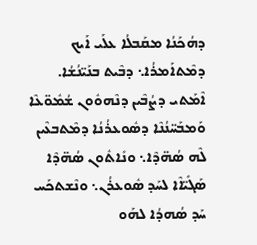ܕܗܳܟܰܢܳܐ ܡܩܰܒܠܳܐ ܥܠܰܝ ܐܰܝܟ ܕܡܶܬܐܰܡܪܳܐ܆ ܕܒܶܝܬ ܒܢܰܝ̈ܢܳܫܳܐ. ܐܶܡܰܬܝ ܕܨܳܒܶܝܢ ܕܢܶܗܘܽܘܢ ܫܳܡܽܘ̈ܥܶܐ ܘܰܡܒܰܚ̈ܢܳܢܶܐ ܕܣܽܘܥܪܳܢܳܐ ܕܡܶܬܒܥܶܝܢ ܠܶܗ ܣܳܗ̈ܕܶܐ܆ ܘܢܺܐܬܽܘܢ ܣܳܗ̈ܕܶܐ ܣܰܓܺܝ̈ܐܶܐ ܠܚܰܕ ܣܽܘܥܪܳܢ܆ ܘܢܶܫܬܟܰܚ ܚܰܕ ܣܳܗܕܳܐ ܠܗܰܘ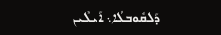ܕܰܠܩܽܘܒܠܳܐ܆ ܐܰܝܠܶܝܢ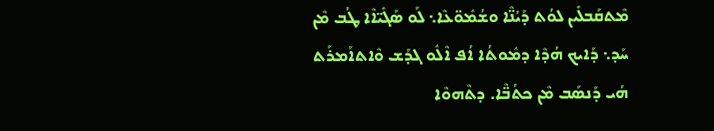ܡܶܬܩܰܒܠܺܝܢ ܠܘܳܬ ܕܰܝܳܢ̈ܶܐ ܘܫܳܡܽܘ̈ܥܶܐ܆ ܠܰܘ ܣܰܓܺܝ̈ܐܶܐ ܛܳܒ ܡܶܢ ܚܰܕ܆ ܕܰܐܝܟ ܗܳܕܶܐ ܕܡܽܘܬܳܐ ܐܳܦ ܐܶܠܽܘ ܓܕܰܫ ܘܶܐܬܐܰܡܪܰܬ ܗܳܝ ܕܰܢܣܰܒ ܡܶܢ ܟܬܳܒ̈ܶܐ. ܕܬܶܗܘܶܐ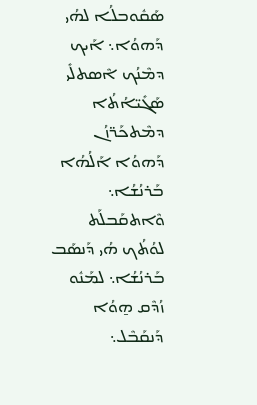ܣܰܩܽܘܒܠܳܐ ܠܗܳܝ ܕܰܗܘܳܐ܆ ܐܰܝܟ ܕܡܶܢܳܟ ܐܶܣܬܠܺܝ ܣܰܓܺܝ̈ܐܳܬܳܐ ܕܡܶܬܟܰܪ̈ܙܳܢ ܕܰܗܘܳܐ ܐܰܠܳܗܳܐ ܒܰܪܢܳܫܳܐ܆ ܘܶܐܬܩܰܒܠܰܬ ܠܘܳܬܳܟ ܗܳܝ ܕܰܢܣܰܒ ܒܰܪܢܳܫܳܐ܆ ܠܡܰܢܽܘ ܙܳܕܶܩ ܗ̱ܘܳܐ ܕܰܢܩܰܒܶܠ܆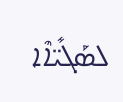ܠܣܰܓܺܝ̈ܐܶܐ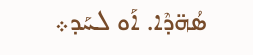ܣܳܗ̈ܕܶܐ. ܐܰܘ ܠܚܰܕ܀